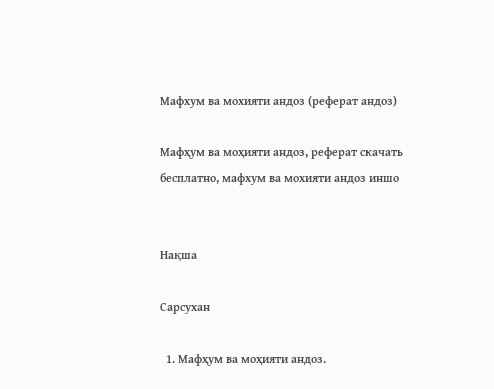Мафхум ва мохияти андоз (реферат андоз)

Мафҳум ва моҳияти андоз, реферат скачать бесплатно, мафхум ва мохияти андоз иншо


Нақша

Сарсухан

  1. Мафҳум ва моҳияти андоз.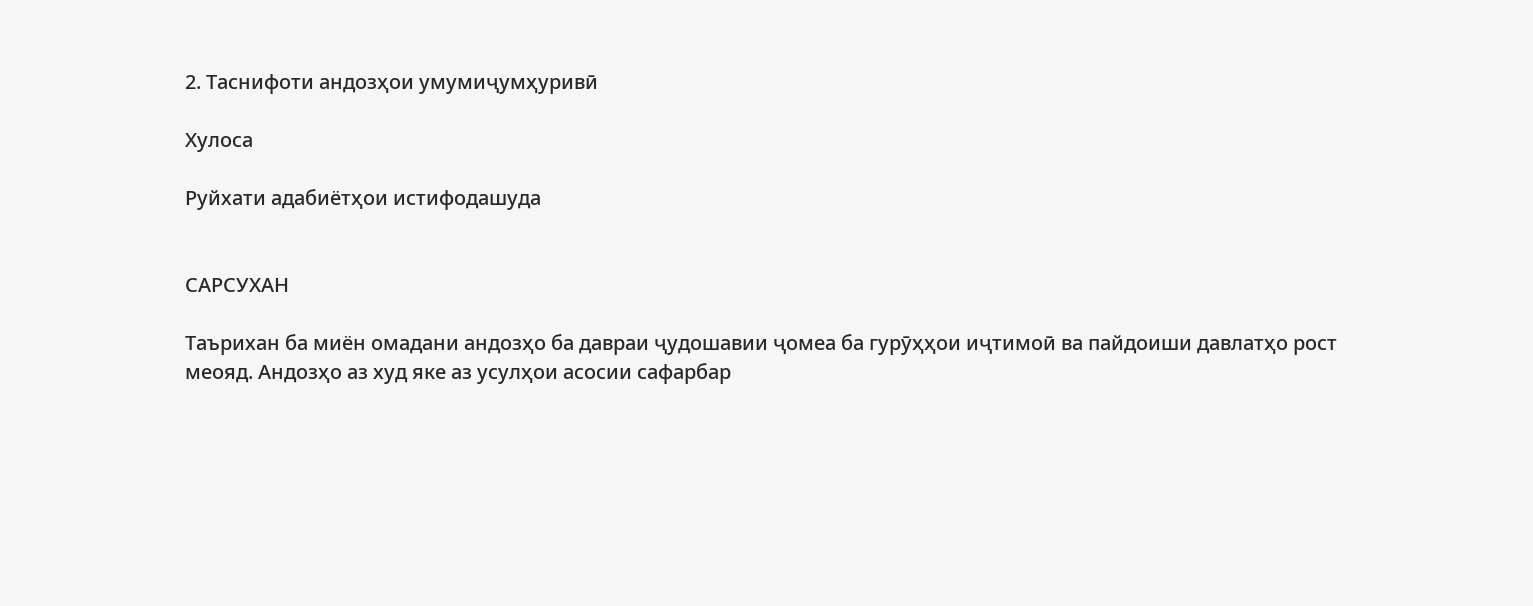2. Таснифоти андозҳои умумиҷумҳуривӣ

Хулоса

Руйхати адабиётҳои истифодашуда


САРСУХАН

Таърихан ба миён омадани андозҳо ба давраи ҷудошавии ҷомеа ба гурӯҳҳои иҷтимоӣ ва пайдоиши давлатҳо рост меояд. Андозҳо аз худ яке аз усулҳои асосии сафарбар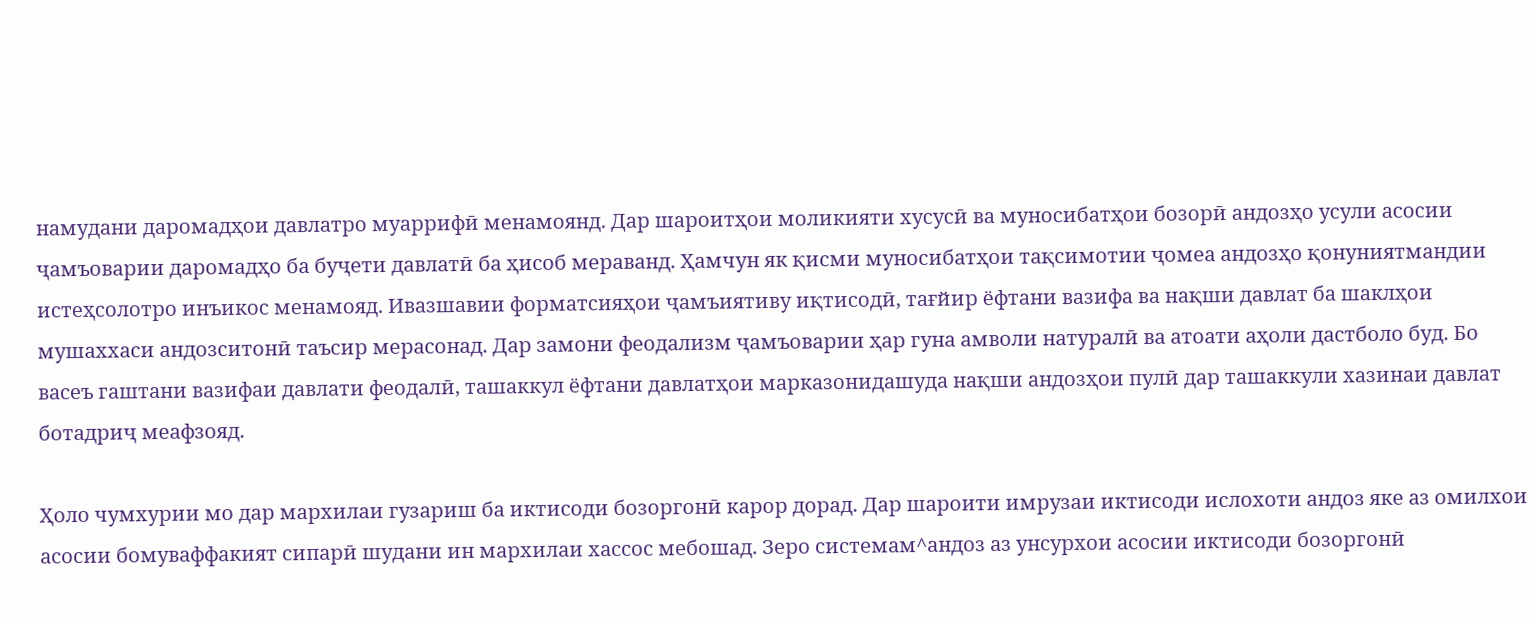намудани даромадҳои давлатро муаррифӣ менамоянд. Дар шароитҳои моликияти хусусӣ ва муносибатҳои бозорӣ андозҳо усули асосии ҷамъоварии даромадҳо ба буҷети давлатӣ ба ҳисоб мераванд. Ҳамчун як қисми муносибатҳои тақсимотии ҷомеа андозҳо қонуниятмандии истеҳсолотро инъикос менамояд. Ивазшавии форматсияҳои ҷамъиятиву иқтисодӣ, тағйир ёфтани вазифа ва нақши давлат ба шаклҳои мушаххаси андозситонӣ таъсир мерасонад. Дар замони феодализм ҷамъоварии ҳар гуна амволи натуралӣ ва атоати аҳоли дастболо буд. Бо васеъ гаштани вазифаи давлати феодалӣ, ташаккул ёфтани давлатҳои марказонидашуда нақши андозҳои пулӣ дар ташаккули хазинаи давлат ботадриҷ меафзояд.

Ҳоло чумхурии мо дар мархилаи гузариш ба иктисоди бозоргонӣ карор дорад. Дар шароити имрузаи иктисоди ислохоти андоз яке аз омилхои асосии бомуваффакият сипарӣ шудани ин мархилаи хассос мебошад. Зеро системам^андоз аз унсурхои асосии иктисоди бозоргонӣ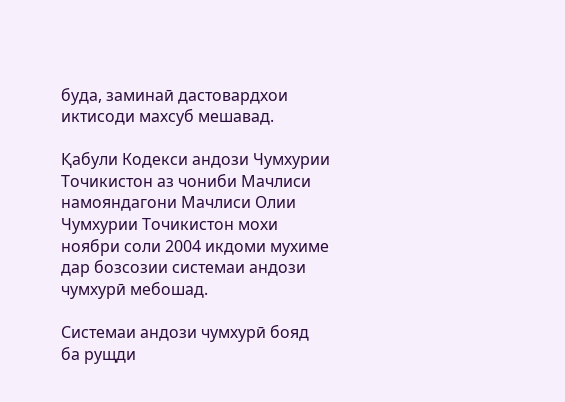буда, заминаӣ дастовардхои иктисоди махсуб мешавад.

Қабули Кодекси андози Чумхурии Точикистон аз чониби Мачлиси намояндагони Мачлиси Олии Чумхурии Точикистон мохи ноябри соли 2004 икдоми мухиме дар бозсозии системаи андози чумхурӣ мебошад.

Системаи андози чумхурӣ бояд ба рущди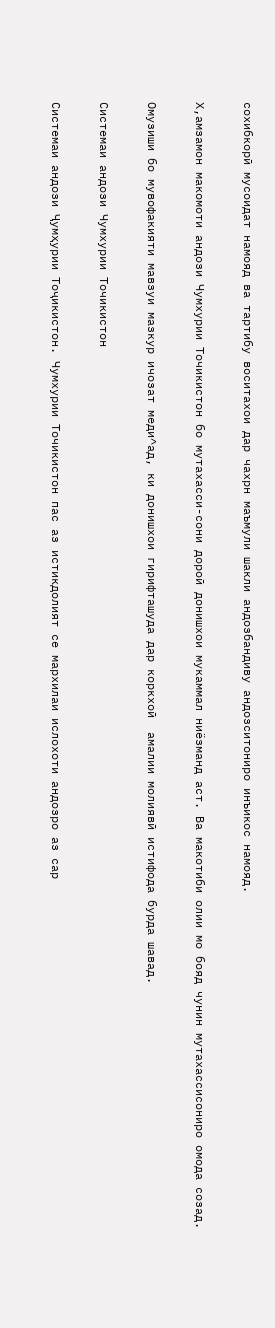сохибкорӣ мусоидат намояд ва тартибу воситахои дар чахрн маъмули шакли андозбандиву андозситониро инъикос намояд.

Х,амзамон макомоти андози Чумхурии Точикистон бо мутахасси-сони дороӣ донишхои мукаммал ниёзманд аст. Ва макотиби олии мо бояд чунин мутахассисониро омода созад.

Омузиши бо мувофакияти мавзуи мазкур ичозат меди^ад, ки донишхои гирифташуда дар коркхоӣ  амалии молиявӣ истифода бурда шавад.

Системаи андози Чумхурии Точикистон

Системаи андози Ҷумҳурии Тоҷикистон. Чумхурии Точикистон пас аз истикдолият се мархилаи ислохоти андозро аз cap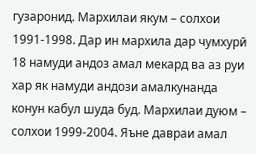гузаронид. Мархилаи якум – солхои 1991-1998. Дар ин мархила дар чумхурӣ 18 намуди андоз амал мекард ва аз руи хар як намуди андози амалкунанда конун кабул шуда буд. Мархилаи дуюм – солхои 1999-2004. Яъне давраи амал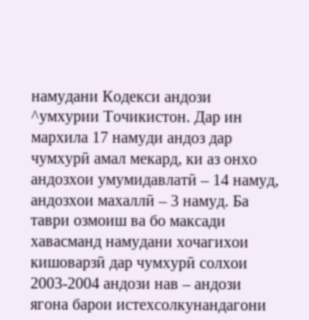намудани Кодекси андози ^умхурии Точикистон. Дар ин мархила 17 намуди андоз дар чумхурӣ амал мекард, ки аз онхо андозхои умумидавлатӣ – 14 намуд, андозхои махаллӣ – 3 намуд. Ба таври озмоиш ва бо максади хавасманд намудани хочагихои кишоварзӣ дар чумхурӣ солхои 2003-2004 андози нав – андози ягона барои истехсолкунандагони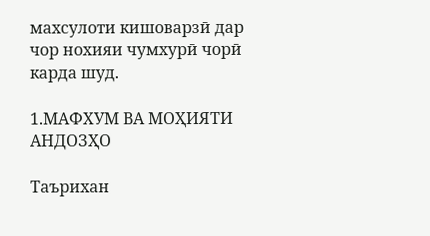махсулоти кишоварзӣ дар чор нохияи чумхурӣ чорӣ карда шуд.

1.МАФХУМ ВА МОҲИЯТИ АНДОЗҲО

Таърихан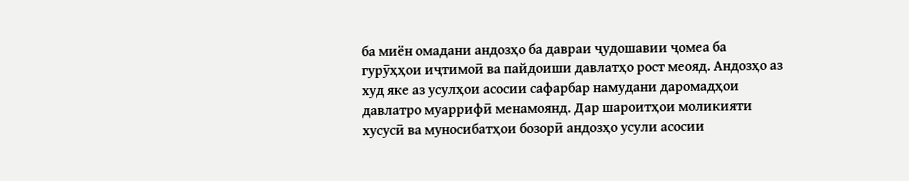ба миён омадани андозҳо ба давраи ҷудошавии ҷомеа ба гурӯҳҳои иҷтимоӣ ва пайдоиши давлатҳо рост меояд. Андозҳо аз худ яке аз усулҳои асосии сафарбар намудани даромадҳои давлатро муаррифӣ менамоянд. Дар шароитҳои моликияти хусусӣ ва муносибатҳои бозорӣ андозҳо усули асосии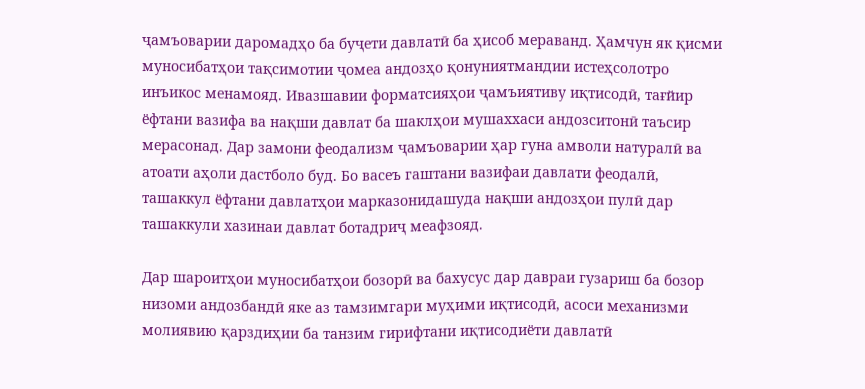ҷамъоварии даромадҳо ба буҷети давлатӣ ба ҳисоб мераванд. Ҳамчун як қисми муносибатҳои тақсимотии ҷомеа андозҳо қонуниятмандии истеҳсолотро инъикос менамояд. Ивазшавии форматсияҳои ҷамъиятиву иқтисодӣ, тағйир ёфтани вазифа ва нақши давлат ба шаклҳои мушаххаси андозситонӣ таъсир мерасонад. Дар замони феодализм ҷамъоварии ҳар гуна амволи натуралӣ ва атоати аҳоли дастболо буд. Бо васеъ гаштани вазифаи давлати феодалӣ, ташаккул ёфтани давлатҳои марказонидашуда нақши андозҳои пулӣ дар ташаккули хазинаи давлат ботадриҷ меафзояд.

Дар шароитҳои муносибатҳои бозорӣ ва бахусус дар давраи гузариш ба бозор низоми андозбандӣ яке аз тамзимгари муҳими иқтисодӣ, асоси механизми молиявию қарздиҳии ба танзим гирифтани иқтисодиёти давлатӣ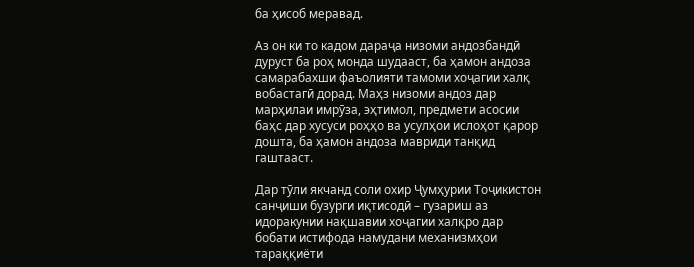ба ҳисоб меравад.

Аз он ки то кадом дараҷа низоми андозбандӣ дуруст ба роҳ монда шудааст, ба ҳамон андоза самарабахши фаъолияти тамоми хоҷагии халқ вобастагӣ дорад. Маҳз низоми андоз дар марҳилаи имрӯза, эҳтимол, предмети асосии баҳс дар хусуси роҳҳо ва усулҳои ислоҳот қарор дошта, ба ҳамон андоза мавриди танқид гаштааст.

Дар тӯли якчанд соли охир Ҷумҳурии Тоҷикистон санҷиши бузурги иқтисодӣ – гузариш аз идоракунии нақшавии хоҷагии халқро дар бобати истифода намудани механизмҳои тараққиёти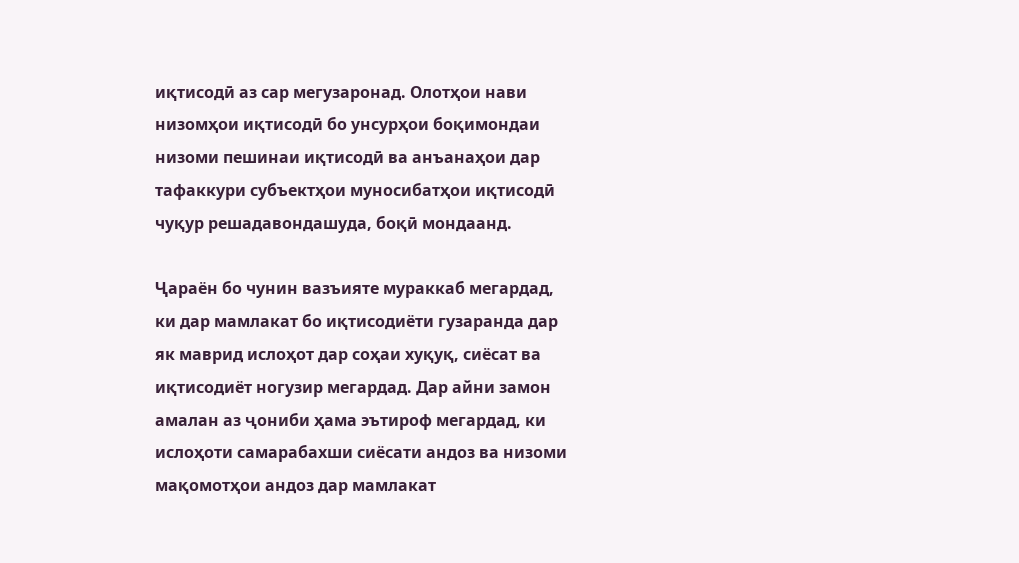иқтисодӣ аз сар мегузаронад. Олотҳои нави низомҳои иқтисодӣ бо унсурҳои боқимондаи низоми пешинаи иқтисодӣ ва анъанаҳои дар тафаккури субъектҳои муносибатҳои иқтисодӣ чуқур решадавондашуда, боқӣ мондаанд.

Ҷараён бо чунин вазъияте мураккаб мегардад, ки дар мамлакат бо иқтисодиёти гузаранда дар як маврид ислоҳот дар соҳаи хуқуқ, сиёсат ва иқтисодиёт ногузир мегардад. Дар айни замон амалан аз ҷониби ҳама эътироф мегардад, ки ислоҳоти самарабахши сиёсати андоз ва низоми мақомотҳои андоз дар мамлакат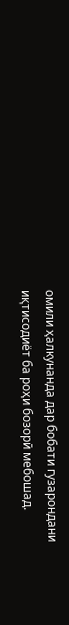омили ҳалкунанда дар бобати гузарондани иқтисодиёт ба роҳи бозорӣ мебошад.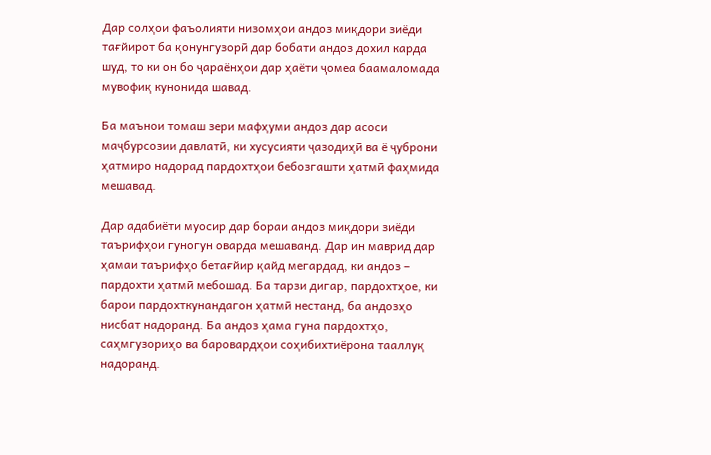Дар солҳои фаъолияти низомҳои андоз миқдори зиёди тағйирот ба қонунгузорӣ дар бобати андоз дохил карда шуд, то ки он бо ҷараёнҳои дар ҳаёти ҷомеа баамаломада мувофиқ кунонида шавад.

Ба маънои томаш зери мафҳуми андоз дар асоси маҷбурсозии давлатӣ, ки хусусияти ҷазодиҳӣ ва ё ҷуброни ҳатмиро надорад пардохтҳои бебозгашти ҳатмӣ фаҳмида мешавад.

Дар адабиёти муосир дар бораи андоз миқдори зиёди таърифҳои гуногун оварда мешаванд. Дар ин маврид дар ҳамаи таърифҳо бетағйир қайд мегардад, ки андоз – пардохти ҳатмӣ мебошад. Ба тарзи дигар, пардохтҳое, ки барои пардохткунандагон ҳатмӣ нестанд, ба андозҳо нисбат надоранд. Ба андоз ҳама гуна пардохтҳо, саҳмгузориҳо ва баровардҳои соҳибихтиёрона тааллуқ надоранд.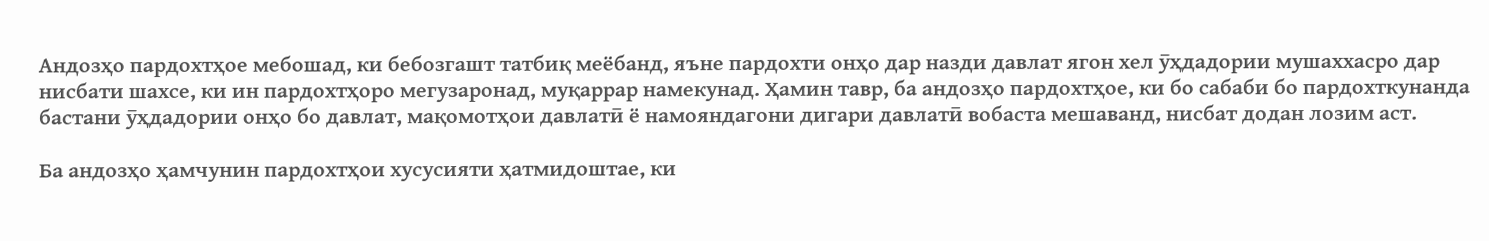Андозҳо пардохтҳое мебошад, ки бебозгашт татбиқ меёбанд, яъне пардохти онҳо дар назди давлат ягон хел ӯҳдадории мушаххасро дар нисбати шахсе, ки ин пардохтҳоро мегузаронад, муқаррар намекунад. Ҳамин тавр, ба андозҳо пардохтҳое, ки бо сабаби бо пардохткунанда бастани ӯҳдадории онҳо бо давлат, мақомотҳои давлатӣ ё намояндагони дигари давлатӣ вобаста мешаванд, нисбат додан лозим аст.

Ба андозҳо ҳамчунин пардохтҳои хусусияти ҳатмидоштае, ки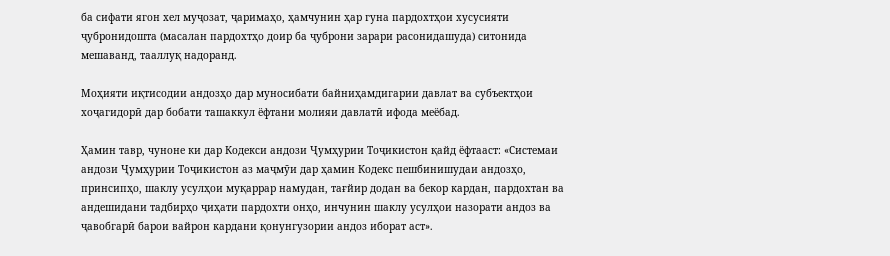ба сифати ягон хел муҷозат, ҷаримаҳо, ҳамчунин ҳар гуна пардохтҳои хусусияти ҷубронидошта (масалан пардохтҳо доир ба ҷуброни зарари расонидашуда) ситонида мешаванд, тааллуқ надоранд.

Моҳияти иқтисодии андозҳо дар муносибати байниҳамдигарии давлат ва субъектҳои хоҷагидорӣ дар бобати ташаккул ёфтани молияи давлатӣ ифода меёбад.

Ҳамин тавр, чуноне ки дар Кодекси андози Ҷумҳурии Тоҷикистон қайд ёфтааст: «Системаи андози Ҷумҳурии Тоҷикистон аз маҷмӯи дар ҳамин Кодекс пешбинишудаи андозҳо, принсипҳо, шаклу усулҳои муқаррар намудан, тағйир додан ва бекор кардан, пардохтан ва андешидани тадбирҳо ҷиҳати пардохти онҳо, инчунин шаклу усулҳои назорати андоз ва ҷавобгарӣ барои вайрон кардани қонунгузории андоз иборат аст».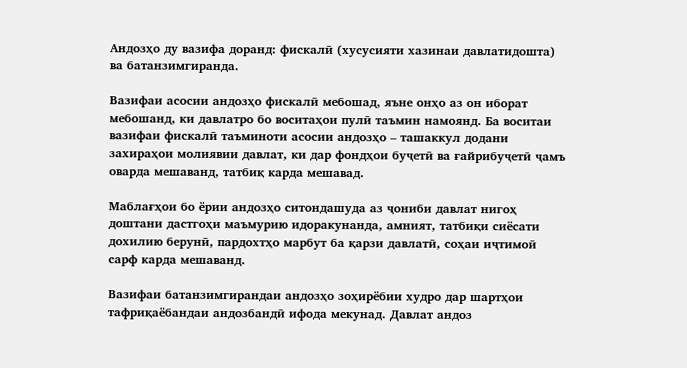Андозҳо ду вазифа доранд: фискалӣ (хусусияти хазинаи давлатидошта) ва батанзимгиранда.

Вазифаи асосии андозҳо фискалӣ мебошад, яъне онҳо аз он иборат мебошанд, ки давлатро бо воситаҳои пулӣ таъмин намоянд. Ба воситаи вазифаи фискалӣ таъминоти асосии андозҳо – ташаккул додани захираҳои молиявии давлат, ки дар фондҳои буҷетӣ ва ғайрибуҷетӣ ҷамъ оварда мешаванд, татбиқ карда мешавад.

Маблағҳои бо ёрии андозҳо ситондашуда аз ҷониби давлат нигоҳ доштани дастгоҳи маъмурию идоракунанда, амният, татбиқи сиёсати дохилию берунӣ, пардохтҳо марбут ба қарзи давлатӣ, соҳаи иҷтимоӣ сарф карда мешаванд.

Вазифаи батанзимгирандаи андозҳо зоҳирёбии худро дар шартҳои тафриқаёбандаи андозбандӣ ифода мекунад. Давлат андоз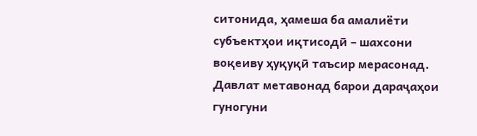ситонида, ҳамеша ба амалиёти субъектҳои иқтисодӣ – шахсони воқеиву ҳуқуқӣ таъсир мерасонад. Давлат метавонад барои дараҷаҳои гуногуни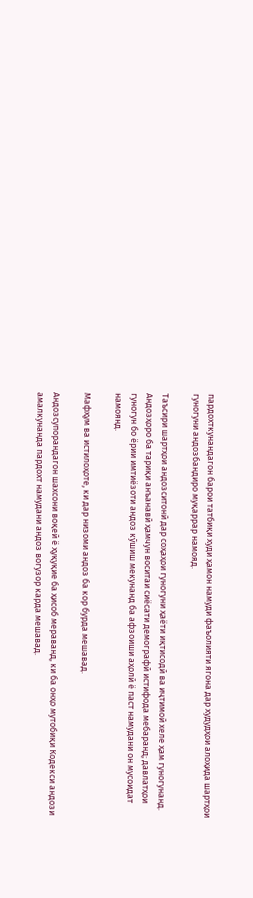пардохткунандагон барои татбиқи худи ҳамон намуди фаъолияти ягона дар худудҳои алоҳида шартҳои гуногуни андозбандиро муқаррар намояд.

Таъсири шартҳои андозситонӣ дар соҳаҳои гуногуни ҳаёти иқтисодӣ ва иҷтимоӣ хеле ҳам гуногунанд. Андозҳоро ба тариқи анъанавӣ ҳамчун воситаи сиёсати демографӣ истифода мебаранд; давлатҳои гуногун бо ёрии имтиёзоти андоз кӯшиш мекунанд ба афзоиши аҳолӣ ё паст намудани он мусоидат намоянд.

Мафҳум ва истилоҳоте, ки дар низоми андоз ба кор бурда мешавад.

Андозсупорандагон шахсони воқеӣ ё ҳуқуқие ба ҳисоб мераванд, ки ба онҳо мутобиқи Кодекси андози амалкунанда пардохт намудани андоз вогузор карда мешавад.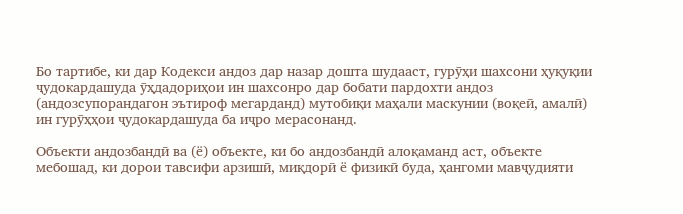Бо тартибе, ки дар Кодекси андоз дар назар дошта шудааст, гурӯҳи шахсони ҳуқуқии ҷудокардашуда ӯҳдадориҳои ин шахсонро дар бобати пардохти андоз (андозсупорандагон эътироф мегарданд) мутобиқи маҳали маскунии (воқеӣ, амалӣ) ин гурӯҳҳои ҷудокардашуда ба иҷро мерасонанд.

Объекти андозбандӣ ва (ё) объекте, ки бо андозбандӣ алоқаманд аст, объекте мебошад, ки дорои тавсифи арзишӣ, миқдорӣ ё физикӣ буда, ҳангоми мавҷудияти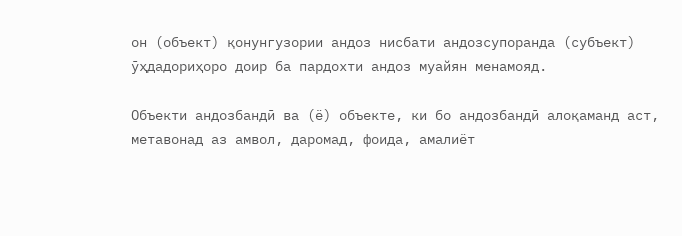он (объект) қонунгузории андоз нисбати андозсупоранда (субъект) ӯҳдадориҳоро доир ба пардохти андоз муайян менамояд.

Объекти андозбандӣ ва (ё) объекте, ки бо андозбандӣ алоқаманд аст, метавонад аз амвол, даромад, фоида, амалиёт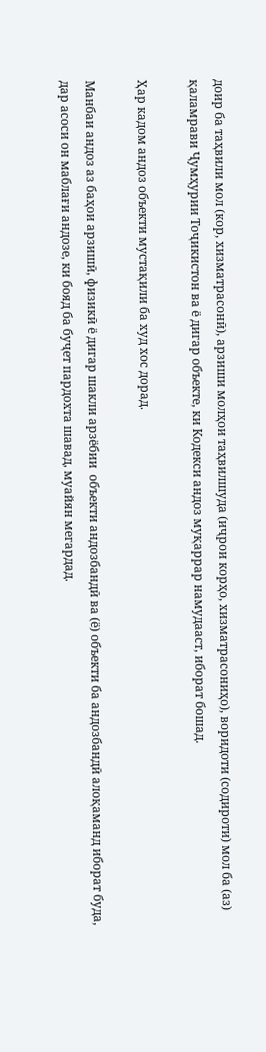доир ба таҳвили мол (кор, хизматрасонӣ), арзиши молҳои таҳвилшуда (иҷрои корҳо, хизматрасониҳо), воридоти (содироти) мол ба (аз) қаламрави Ҷумҳурии Тоҷикистон ва ё дигар объекте, ки Кодекси андоз муқаррар намудааст, иборат бошад.

Ҳар кадом андоз объекти мустақили ба худ хос дорад.

Манбаи андоз аз баҳои арзишӣ, физикӣ ё дигар шакли арзёбии  объекти андозбандӣ ва (ё) объекти ба андозбандӣ алоқаманд иборат буда, дар асоси он маблағи андозе, ки бояд ба буҷет пардохта шавад, муайян мегардад.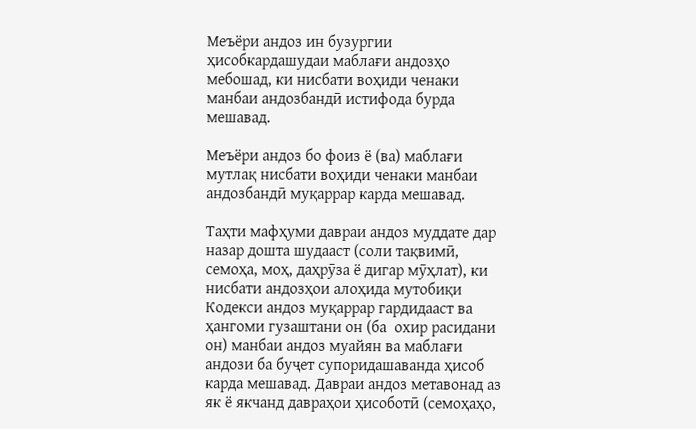Меъёри андоз ин бузургии ҳисобкардашудаи маблағи андозҳо мебошад, ки нисбати воҳиди ченаки манбаи андозбандӣ истифода бурда мешавад.

Меъёри андоз бо фоиз ё (ва) маблағи мутлақ нисбати воҳиди ченаки манбаи андозбандӣ муқаррар карда мешавад.

Таҳти мафҳуми давраи андоз муддате дар назар дошта шудааст (соли тақвимӣ, семоҳа, моҳ, даҳрӯза ё дигар мӯҳлат), ки нисбати андозҳои алоҳида мутобиқи Кодекси андоз муқаррар гардидааст ва ҳангоми гузаштани он (ба  охир расидани он) манбаи андоз муайян ва маблағи андози ба буҷет супоридашаванда ҳисоб карда мешавад. Давраи андоз метавонад аз як ё якчанд давраҳои ҳисоботӣ (семоҳаҳо,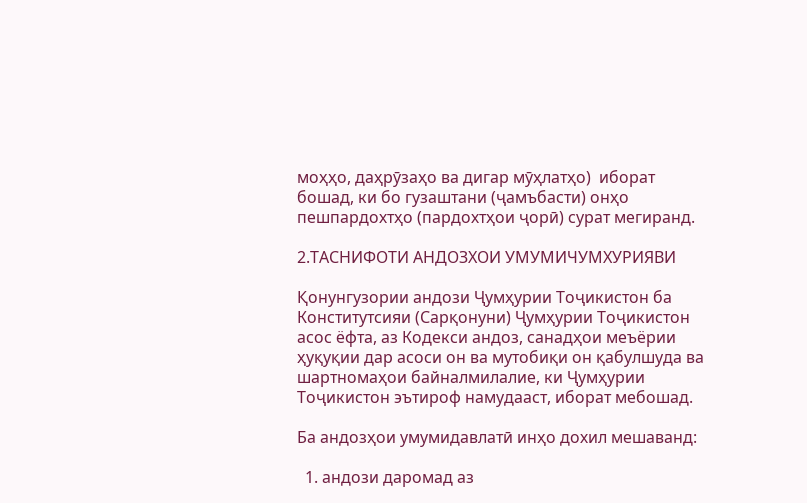моҳҳо, даҳрӯзаҳо ва дигар мӯҳлатҳо)  иборат бошад, ки бо гузаштани (ҷамъбасти) онҳо пешпардохтҳо (пардохтҳои ҷорӣ) сурат мегиранд.

2.ТАСНИФОТИ АНДОЗХОИ УМУМИЧУМХУРИЯВИ

Қонунгузории андози Ҷумҳурии Тоҷикистон ба Конститутсияи (Сарқонуни) Ҷумҳурии Тоҷикистон асос ёфта, аз Кодекси андоз, санадҳои меъёрии ҳуқуқии дар асоси он ва мутобиқи он қабулшуда ва шартномаҳои байналмилалие, ки Ҷумҳурии Тоҷикистон эътироф намудааст, иборат мебошад.

Ба андозҳои умумидавлатӣ инҳо дохил мешаванд:

  1. андози даромад аз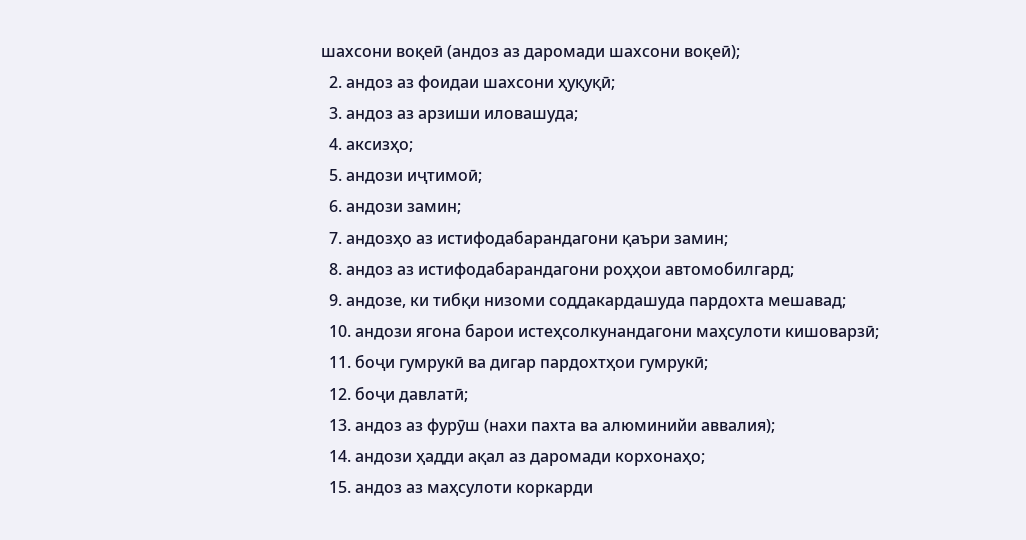шахсони воқеӣ (андоз аз даромади шахсони воқеӣ);
  2. андоз аз фоидаи шахсони ҳуқуқӣ;
  3. андоз аз арзиши иловашуда;
  4. аксизҳо;
  5. андози иҷтимоӣ;
  6. андози замин;
  7. андозҳо аз истифодабарандагони қаъри замин;
  8. андоз аз истифодабарандагони роҳҳои автомобилгард;
  9. андозе, ки тибқи низоми соддакардашуда пардохта мешавад;
  10. андози ягона барои истеҳсолкунандагони маҳсулоти кишоварзӣ;
  11. боҷи гумрукӣ ва дигар пардохтҳои гумрукӣ;
  12. боҷи давлатӣ;
  13. андоз аз фурӯш (нахи пахта ва алюминийи аввалия);
  14. андози ҳадди ақал аз даромади корхонаҳо;
  15. андоз аз маҳсулоти коркарди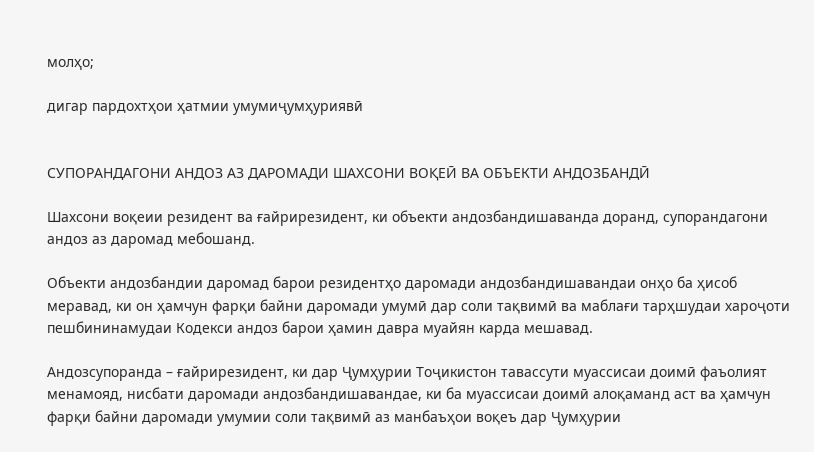молҳо;

дигар пардохтҳои ҳатмии умумиҷумҳуриявӣ


СУПОРАНДАГОНИ АНДОЗ АЗ ДАРОМАДИ ШАХСОНИ ВОҚЕӢ ВА ОБЪЕКТИ АНДОЗБАНДӢ

Шахсони воқеии резидент ва ғайрирезидент, ки объекти андозбандишаванда доранд, супорандагони андоз аз даромад мебошанд.

Объекти андозбандии даромад барои резидентҳо даромади андозбандишавандаи онҳо ба ҳисоб меравад, ки он ҳамчун фарқи байни даромади умумӣ дар соли тақвимӣ ва маблағи тарҳшудаи хароҷоти пешбининамудаи Кодекси андоз барои ҳамин давра муайян карда мешавад.

Андозсупоранда – ғайрирезидент, ки дар Ҷумҳурии Тоҷикистон тавассути муассисаи доимӣ фаъолият менамояд, нисбати даромади андозбандишавандае, ки ба муассисаи доимӣ алоқаманд аст ва ҳамчун фарқи байни даромади умумии соли тақвимӣ аз манбаъҳои воқеъ дар Ҷумҳурии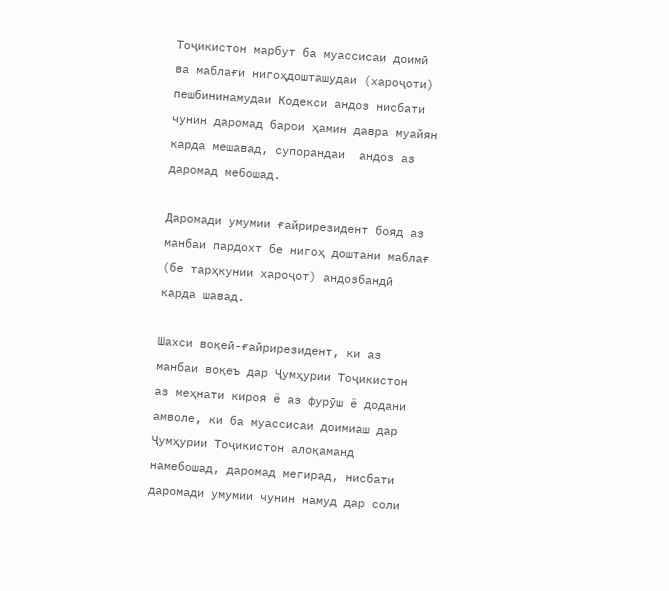Тоҷикистон марбут ба муассисаи доимӣ ва маблағи нигоҳдошташудаи (хароҷоти) пешбининамудаи Кодекси андоз нисбати чунин даромад барои ҳамин давра муайян карда мешавад, супорандаи  андоз аз даромад мебошад.

Даромади умумии ғайрирезидент бояд аз манбаи пардохт бе нигоҳ доштани маблағ (бе тарҳкунии хароҷот) андозбандӣ карда шавад.

Шахси воқеӣ-ғайрирезидент, ки аз манбаи воқеъ дар Ҷумҳурии Тоҷикистон аз меҳнати кироя ё аз фурӯш ё додани амволе, ки ба муассисаи доимиаш дар Ҷумҳурии Тоҷикистон алоқаманд намебошад, даромад мегирад, нисбати даромади умумии чунин намуд дар соли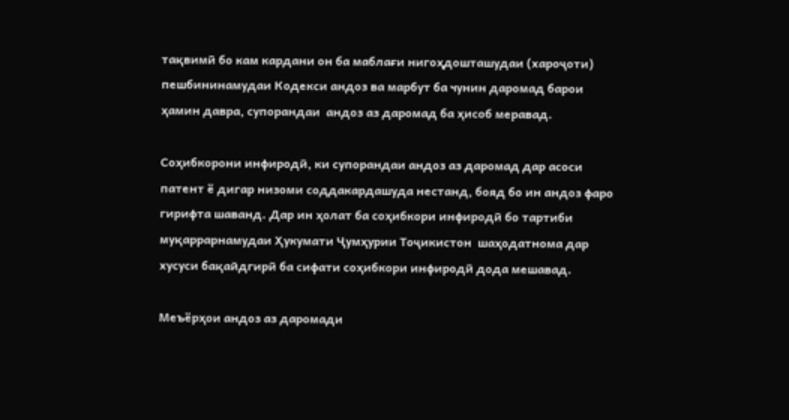тақвимӣ бо кам кардани он ба маблағи нигоҳдошташудаи (хароҷоти) пешбининамудаи Кодекси андоз ва марбут ба чунин даромад барои ҳамин давра, супорандаи  андоз аз даромад ба ҳисоб меравад.

Соҳибкорони инфиродӣ, ки супорандаи андоз аз даромад дар асоси патент ё дигар низоми соддакардашуда нестанд, бояд бо ин андоз фаро гирифта шаванд. Дар ин ҳолат ба соҳибкори инфиродӣ бо тартиби муқаррарнамудаи Ҳукумати Ҷумҳурии Тоҷикистон  шаҳодатнома дар хусуси бақайдгирӣ ба сифати соҳибкори инфиродӣ дода мешавад.

Меъёрҳои андоз аз даромади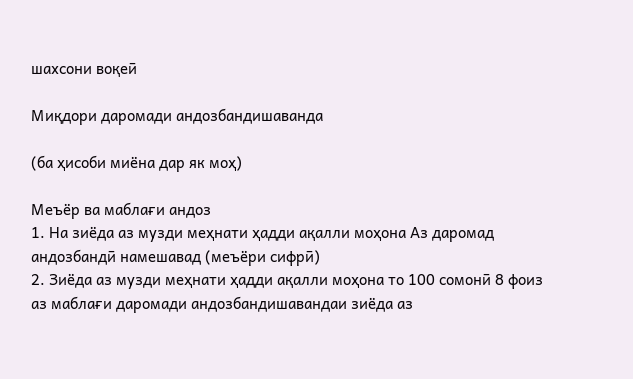шахсони воқеӣ

Миқдори даромади андозбандишаванда

(ба ҳисоби миёна дар як моҳ)

Меъёр ва маблағи андоз
1. На зиёда аз музди меҳнати ҳадди ақалли моҳона Аз даромад андозбандӣ намешавад (меъёри сифрӣ)
2. Зиёда аз музди меҳнати ҳадди ақалли моҳона то 100 сомонӣ 8 фоиз аз маблағи даромади андозбандишавандаи зиёда аз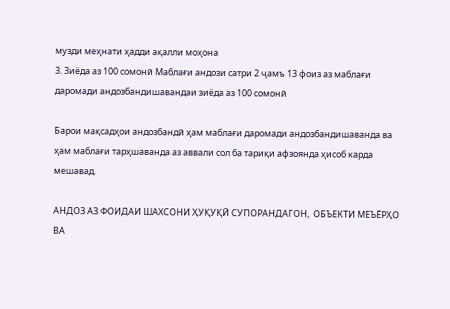музди меҳнати ҳадди ақалли моҳона
3. Зиёда аз 100 сомонӣ Маблағи андози сатри 2 ҷамъ 13 фоиз аз маблағи даромади андозбандишавандаи зиёда аз 100 сомонӣ

Барои мақсадҳои андозбандӣ ҳам маблағи даромади андозбандишаванда ва ҳам маблағи тарҳшаванда аз аввали сол ба тариқи афзоянда ҳисоб карда мешавад.

АНДОЗ АЗ ФОИДАИ ШАХСОНИ ҲУҚУҚӢ СУПОРАНДАГОН,  ОБЪЕКТИ МЕЪЁРҲО ВА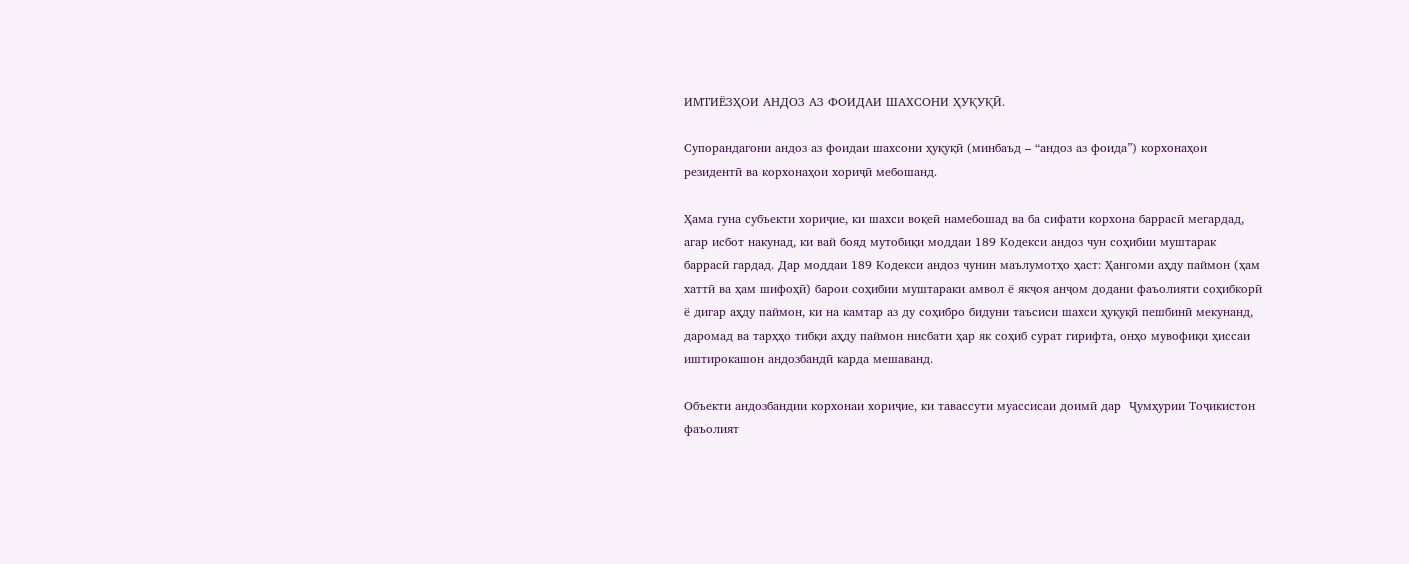ИМТИЁЗҲОИ АНДОЗ АЗ ФОИДАИ ШАХСОНИ ҲУҚУҚӢ.

Супорандагони андоз аз фоидаи шахсони ҳуқуқӣ (минбаъд – “андоз аз фоида”) корхонаҳои резидентӣ ва корхонаҳои хориҷӣ мебошанд.

Ҳама гуна субъекти хориҷие, ки шахси воқеӣ намебошад ва ба сифати корхона баррасӣ мегардад, агар исбот накунад, ки вай бояд мутобиқи моддаи 189 Кодекси андоз чун соҳибии муштарак баррасӣ гардад. Дар моддаи 189 Кодекси андоз чунин маълумотҳо ҳаст: Ҳангоми аҳду паймон (ҳам хаттӣ ва ҳам шифоҳӣ) барои соҳибии муштараки амвол ё якҷоя анҷом додани фаъолияти соҳибкорӣ ё дигар аҳду паймон, ки на камтар аз ду соҳибро бидуни таъсиси шахси ҳуқуқӣ пешбинӣ мекунанд, даромад ва тарҳҳо тибқи аҳду паймон нисбати ҳар як соҳиб сурат гирифта, онҳо мувофиқи ҳиссаи иштирокашон андозбандӣ карда мешаванд.

Объекти андозбандии корхонаи хориҷие, ки тавассути муассисаи доимӣ дар  Ҷумҳурии Тоҷикистон фаъолият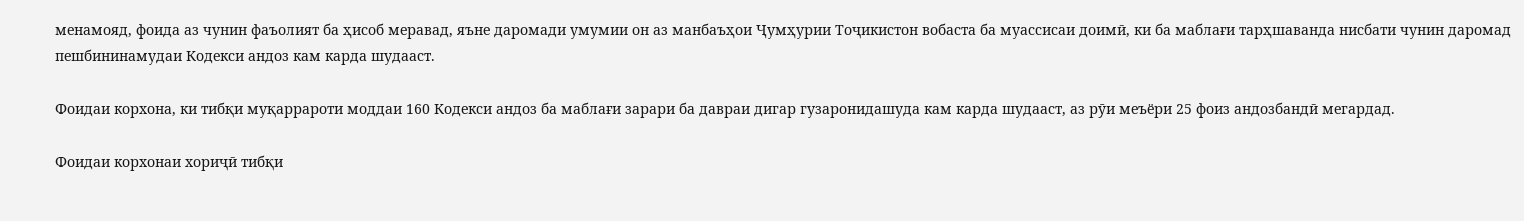менамояд, фоида аз чунин фаъолият ба ҳисоб меравад, яъне даромади умумии он аз манбаъҳои Ҷумҳурии Тоҷикистон вобаста ба муассисаи доимӣ, ки ба маблағи тарҳшаванда нисбати чунин даромад пешбининамудаи Кодекси андоз кам карда шудааст.

Фоидаи корхона, ки тибқи муқаррароти моддаи 160 Кодекси андоз ба маблағи зарари ба давраи дигар гузаронидашуда кам карда шудааст, аз рӯи меъёри 25 фоиз андозбандӣ мегардад.

Фоидаи корхонаи хориҷӣ тибқи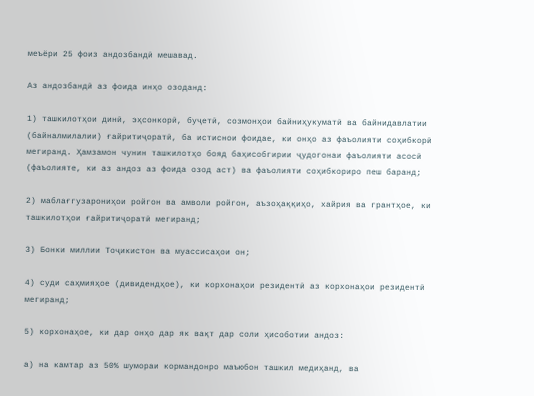меъёри 25 фоиз андозбандӣ мешавад.

Аз андозбандӣ аз фоида инҳо озоданд:

1) ташкилотҳои динӣ, эҳсонкорӣ, буҷетӣ, созмонҳои байниҳукуматӣ ва байнидавлатии (байналмилалии) ғайритиҷоратӣ, ба истиснои фоидае, ки онҳо аз фаъолияти соҳибкорӣ мегиранд. Ҳамзамон чунин ташкилотҳо бояд баҳисобгирии ҷудогонаи фаъолияти асосӣ (фаъолияте, ки аз андоз аз фоида озод аст) ва фаъолияти соҳибкориро пеш баранд;

2) маблағгузарониҳои ройгон ва амволи ройгон, аъзоҳаққиҳо, хайрия ва грантҳое, ки ташкилотҳои ғайритиҷоратӣ мегиранд;

3) Бонки миллии Тоҷикистон ва муассисаҳои он;

4) суди саҳмияҳое (дивидендҳое), ки корхонаҳои резидентӣ аз корхонаҳои резидентӣ мегиранд;

5) корхонаҳое, ки дар онҳо дар як вақт дар соли ҳисоботии андоз:

а) на камтар аз 50% шумораи кормандонро маъюбон ташкил медиҳанд, ва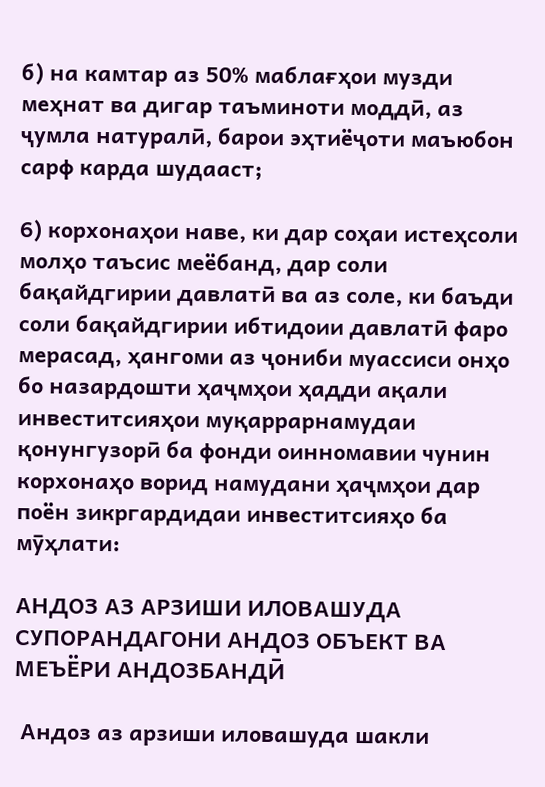б) на камтар аз 50% маблағҳои музди меҳнат ва дигар таъминоти моддӣ, аз ҷумла натуралӣ, барои эҳтиёҷоти маъюбон сарф карда шудааст;

6) корхонаҳои наве, ки дар соҳаи истеҳсоли молҳо таъсис меёбанд, дар соли бақайдгирии давлатӣ ва аз соле, ки баъди соли бақайдгирии ибтидоии давлатӣ фаро мерасад, ҳангоми аз ҷониби муассиси онҳо бо назардошти ҳаҷмҳои ҳадди ақали инвеститсияҳои муқаррарнамудаи қонунгузорӣ ба фонди оинномавии чунин корхонаҳо ворид намудани ҳаҷмҳои дар поён зикргардидаи инвеститсияҳо ба мӯҳлати:

АНДОЗ АЗ АРЗИШИ ИЛОВАШУДА СУПОРАНДАГОНИ АНДОЗ ОБЪЕКТ ВА МЕЪЁРИ АНДОЗБАНДӢ

 Андоз аз арзиши иловашуда шакли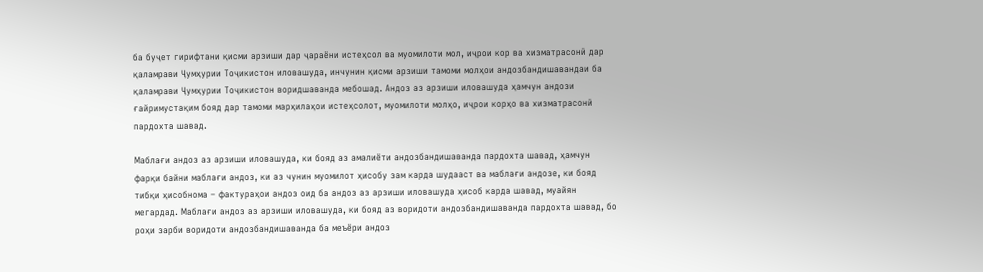ба буҷет гирифтани қисми арзиши дар ҷараёни истеҳсол ва муомилоти мол, иҷрои кор ва хизматрасонӣ дар қаламрави Ҷумҳурии Тоҷикистон иловашуда, инчунин қисми арзиши тамоми молҳои андозбандишавандаи ба қаламрави Ҷумҳурии Тоҷикистон воридшаванда мебошад. Андоз аз арзиши иловашуда ҳамчун андози ғайримустақим бояд дар тамоми марҳилаҳои истеҳсолот, муомилоти молҳо, иҷрои корҳо ва хизматрасонӣ пардохта шавад.

Маблағи андоз аз арзиши иловашуда, ки бояд аз амалиёти андозбандишаванда пардохта шавад, ҳамчун фарқи байни маблағи андоз, ки аз чунин муомилот ҳисобу зам карда шудааст ва маблағи андозе, ки бояд тибқи ҳисобнома – фактураҳои андоз оид ба андоз аз арзиши иловашуда ҳисоб карда шавад, муайян мегардад. Маблағи андоз аз арзиши иловашуда, ки бояд аз воридоти андозбандишаванда пардохта шавад, бо роҳи зарби воридоти андозбандишаванда ба меъёри андоз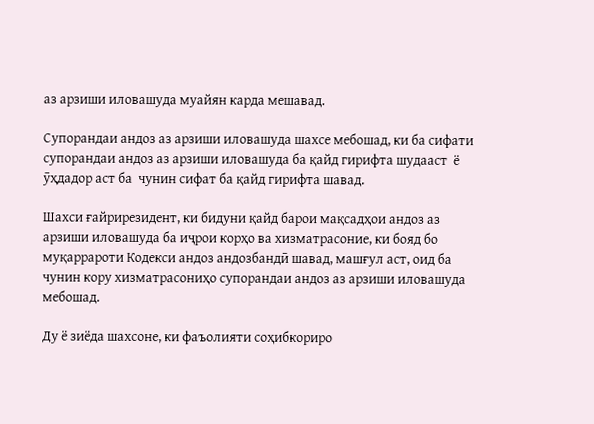аз арзиши иловашуда муайян карда мешавад.

Супорандаи андоз аз арзиши иловашуда шахсе мебошад, ки ба сифати супорандаи андоз аз арзиши иловашуда ба қайд гирифта шудааст  ё ӯҳдадор аст ба  чунин сифат ба қайд гирифта шавад.

Шахси ғайрирезидент, ки бидуни қайд барои мақсадҳои андоз аз арзиши иловашуда ба иҷрои корҳо ва хизматрасоние, ки бояд бо муқаррароти Кодекси андоз андозбандӣ шавад, машғул аст, оид ба чунин кору хизматрасониҳо супорандаи андоз аз арзиши иловашуда мебошад.

Ду ё зиёда шахсоне, ки фаъолияти соҳибкориро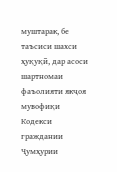муштарак, бе таъсиси шахси ҳуқуқӣ, дар асоси шартномаи фаъолияти якҷоя мувофиқи Кодекси граждании Ҷумҳурии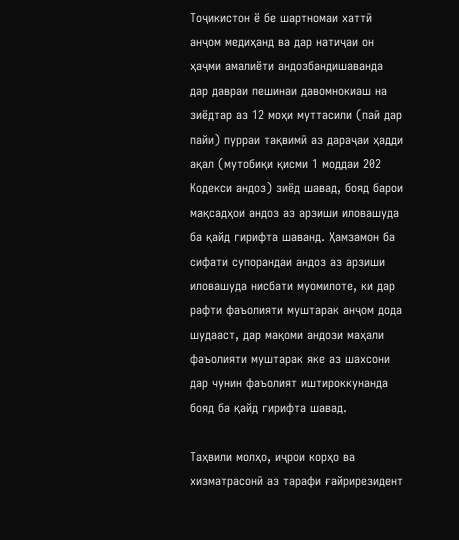Тоҷикистон ё бе шартномаи хаттӣ анҷом медиҳанд ва дар натиҷаи он ҳаҷми амалиёти андозбандишаванда дар давраи пешинаи давомнокиаш на зиёдтар аз 12 моҳи муттасили (паӣ дар пайи) пурраи тақвимӣ аз дараҷаи ҳадди ақал (мутобиқи қисми 1 моддаи 202 Кодекси андоз) зиёд шавад, бояд барои мақсадҳои андоз аз арзиши иловашуда ба қайд гирифта шаванд. Ҳамзамон ба сифати супорандаи андоз аз арзиши иловашуда нисбати муомилоте, ки дар рафти фаъолияти муштарак анҷом дода шудааст, дар мақоми андози маҳали фаъолияти муштарак яке аз шахсони дар чунин фаъолият иштироккунанда бояд ба қайд гирифта шавад.

Таҳвили молҳо, иҷрои корҳо ва хизматрасонӣ аз тарафи ғайрирезидент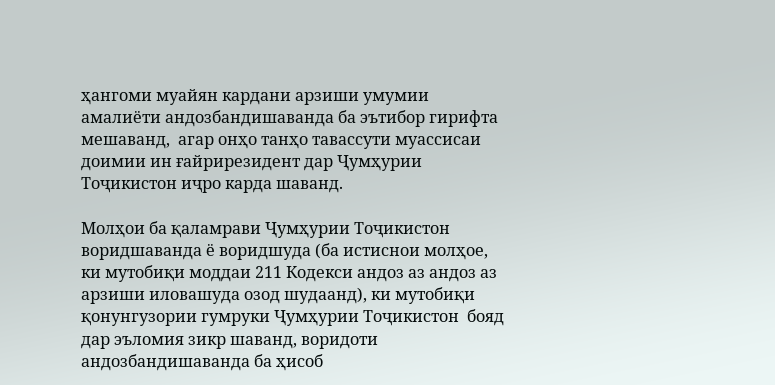ҳангоми муайян кардани арзиши умумии амалиёти андозбандишаванда ба эътибор гирифта мешаванд,  агар онҳо танҳо тавассути муассисаи доимии ин ғайрирезидент дар Ҷумҳурии Тоҷикистон иҷро карда шаванд.

Молҳои ба қаламрави Ҷумҳурии Тоҷикистон воридшаванда ё воридшуда (ба истиснои молҳое, ки мутобиқи моддаи 211 Кодекси андоз аз андоз аз арзиши иловашуда озод шудаанд), ки мутобиқи қонунгузории гумруки Ҷумҳурии Тоҷикистон  бояд  дар эъломия зикр шаванд, воридоти андозбандишаванда ба ҳисоб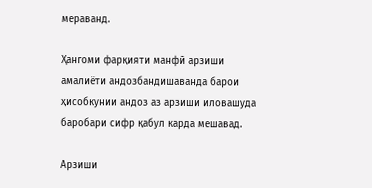мераванд.

Ҳангоми фарқияти манфӣ арзиши амалиёти андозбандишаванда барои ҳисобкунии андоз аз арзиши иловашуда баробари сифр қабул карда мешавад.

Арзиши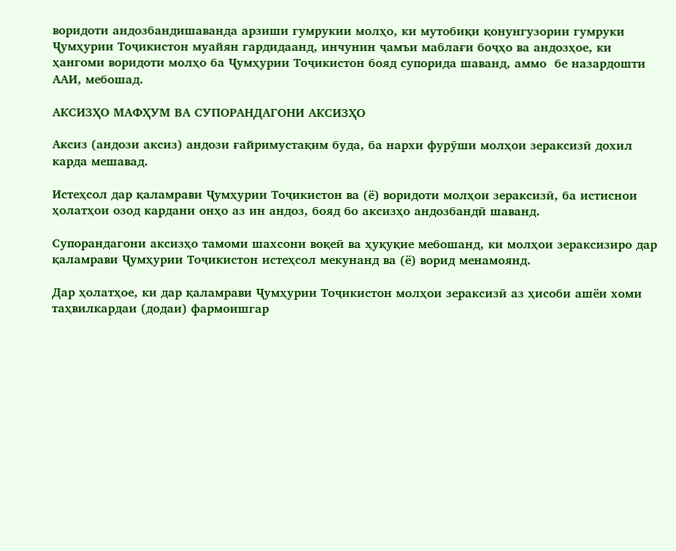воридоти андозбандишаванда арзиши гумрукии молҳо, ки мутобиқи қонунгузории гумруки Ҷумҳурии Тоҷикистон муайян гардидаанд, инчунин ҷамъи маблағи боҷҳо ва андозҳое, ки ҳангоми воридоти молҳо ба Ҷумҳурии Тоҷикистон бояд супорида шаванд, аммо  бе назардошти ААИ, мебошад.

АКСИЗҲО МАФҲУМ ВА СУПОРАНДАГОНИ АКСИЗҲО

Аксиз (андози аксиз) андози ғайримустақим буда, ба нархи фурӯши молҳои зераксизӣ дохил карда мешавад.

Истеҳсол дар қаламрави Ҷумҳурии Тоҷикистон ва (ё) воридоти молҳои зераксизӣ, ба истиснои ҳолатҳои озод кардани онҳо аз ин андоз, бояд бо аксизҳо андозбандӣ шаванд.

Супорандагони аксизҳо тамоми шахсони воқеӣ ва ҳуқуқие мебошанд, ки молҳои зераксизиро дар қаламрави Ҷумҳурии Тоҷикистон истеҳсол мекунанд ва (ё) ворид менамоянд.

Дар ҳолатҳое, ки дар қаламрави Ҷумҳурии Тоҷикистон молҳои зераксизӣ аз ҳисоби ашёи хоми таҳвилкардаи (додаи) фармоишгар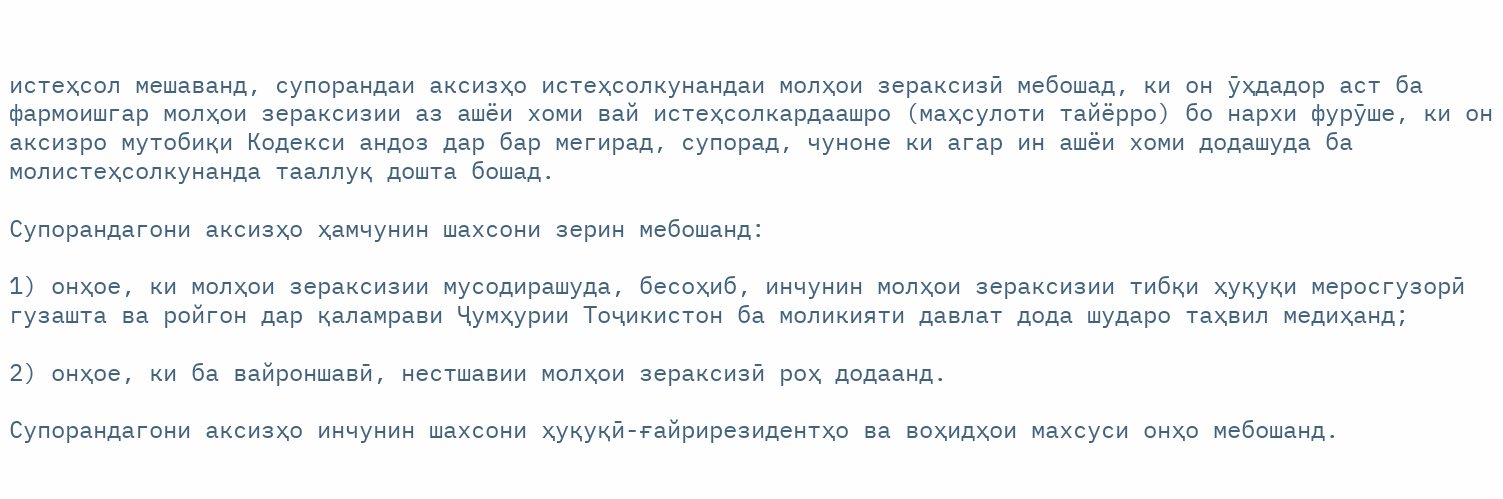истеҳсол мешаванд, супорандаи аксизҳо истеҳсолкунандаи молҳои зераксизӣ мебошад, ки он ӯҳдадор аст ба фармоишгар молҳои зераксизии аз ашёи хоми вай истеҳсолкардаашро (маҳсулоти тайёрро) бо нархи фурӯше, ки он аксизро мутобиқи Кодекси андоз дар бар мегирад, супорад, чуноне ки агар ин ашёи хоми додашуда ба молистеҳсолкунанда тааллуқ дошта бошад.

Супорандагони аксизҳо ҳамчунин шахсони зерин мебошанд:

1) онҳое, ки молҳои зераксизии мусодирашуда, бесоҳиб, инчунин молҳои зераксизии тибқи ҳуқуқи меросгузорӣ гузашта ва ройгон дар қаламрави Ҷумҳурии Тоҷикистон ба моликияти давлат дода шударо таҳвил медиҳанд;

2) онҳое, ки ба вайроншавӣ, нестшавии молҳои зераксизӣ роҳ додаанд.

Супорандагони аксизҳо инчунин шахсони ҳуқуқӣ-ғайрирезидентҳо ва воҳидҳои махсуси онҳо мебошанд.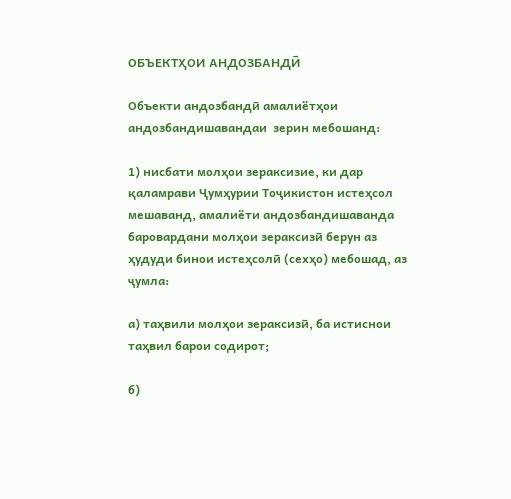ОБЪЕКТҲОИ АНДОЗБАНДӢ

Объекти андозбандӣ амалиётҳои андозбандишавандаи  зерин мебошанд:

1) нисбати молҳои зераксизие, ки дар қаламрави Ҷумҳурии Тоҷикистон истеҳсол мешаванд, амалиёти андозбандишаванда баровардани молҳои зераксизӣ берун аз ҳудуди бинои истеҳсолӣ (сехҳо) мебошад, аз ҷумла:

а) таҳвили молҳои зераксизӣ, ба истиснои таҳвил барои содирот;

б)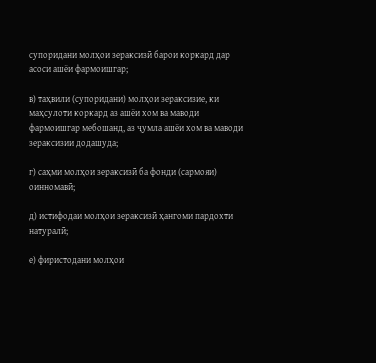супоридани молҳои зераксизӣ барои коркард дар асоси ашёи фармоишгар;

в) таҳвили (супоридани) молҳои зераксизие, ки маҳсулоти коркард аз ашёи хом ва маводи фармоишгар мебошанд, аз ҷумла ашёи хом ва маводи зераксизии додашуда;

г) саҳми молҳои зераксизӣ ба фонди (сармояи) оинномавӣ;

д) истифодаи молҳои зераксизӣ ҳангоми пардохти натуралӣ;

е) фиристодани молҳои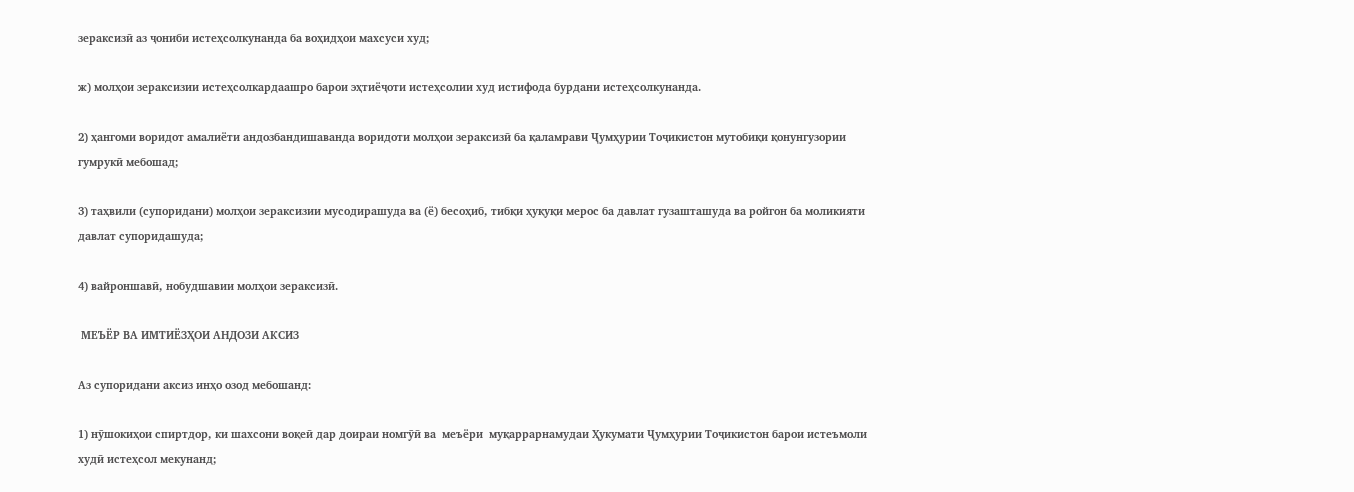зераксизӣ аз ҷониби истеҳсолкунанда ба воҳидҳои махсуси худ;

ж) молҳои зераксизии истеҳсолкардаашро барои эҳтиёҷоти истеҳсолии худ истифода бурдани истеҳсолкунанда.

2) ҳангоми воридот амалиёти андозбандишаванда воридоти молҳои зераксизӣ ба қаламрави Ҷумҳурии Тоҷикистон мутобиқи қонунгузории гумрукӣ мебошад;

3) таҳвили (супоридани) молҳои зераксизии мусодирашуда ва (ё) бесоҳиб, тибқи ҳуқуқи мерос ба давлат гузашташуда ва ройгон ба моликияти давлат супоридашуда;

4) вайроншавӣ, нобудшавии молҳои зераксизӣ.

 МЕЪЁР ВА ИМТИЁЗҲОИ АНДОЗИ АКСИЗ

Аз супоридани аксиз инҳо озод мебошанд:

1) нӯшокиҳои спиртдор, ки шахсони воқеӣ дар доираи номгӯӣ ва  меъёри  муқаррарнамудаи Ҳукумати Ҷумҳурии Тоҷикистон барои истеъмоли худӣ истеҳсол мекунанд;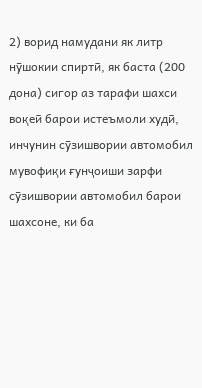2) ворид намудани як литр нӯшокии спиртӣ, як баста (200 дона) сигор аз тарафи шахси воқеӣ барои истеъмоли худӣ, инчунин сӯзишвории автомобил мувофиқи ғунҷоиши зарфи сӯзишвории автомобил барои шахсоне, ки ба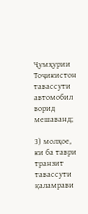Ҷумҳурии Тоҷикистон тавассути автомобил ворид мешаванд;

3) молҳое, ки ба таври транзит тавассути қаламрави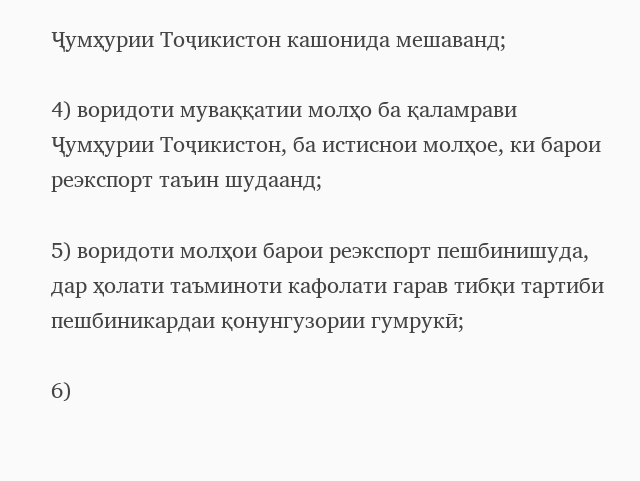Ҷумҳурии Тоҷикистон кашонида мешаванд;

4) воридоти муваққатии молҳо ба қаламрави Ҷумҳурии Тоҷикистон, ба истиснои молҳое, ки барои реэкспорт таъин шудаанд;

5) воридоти молҳои барои реэкспорт пешбинишуда, дар ҳолати таъминоти кафолати гарав тибқи тартиби пешбиникардаи қонунгузории гумрукӣ;

6)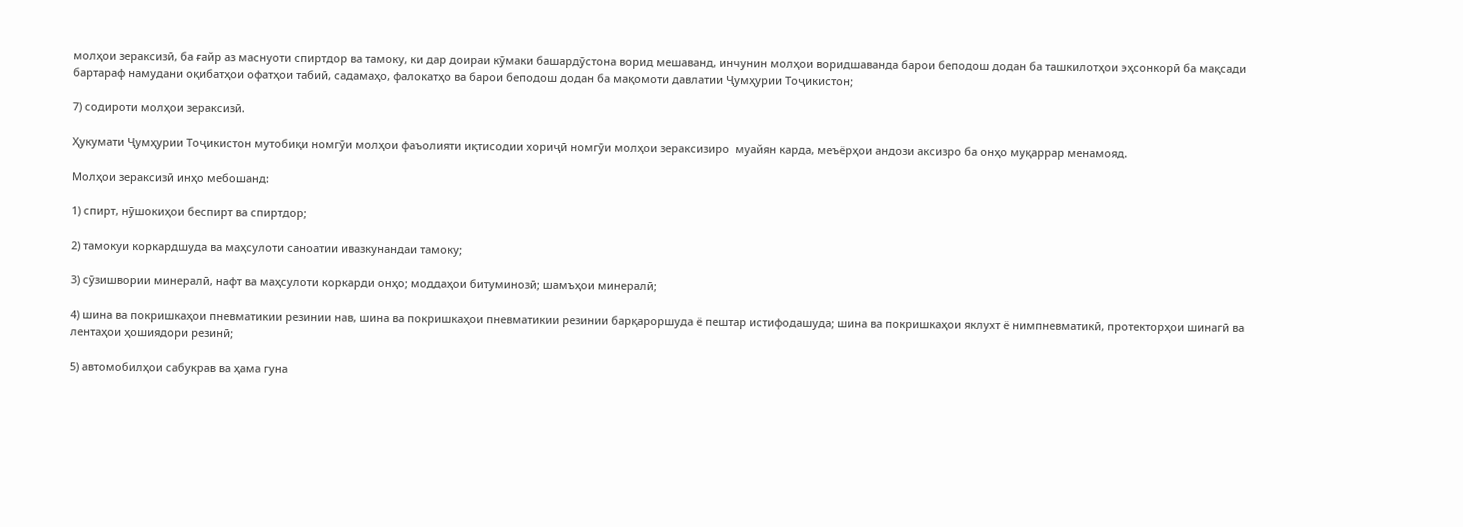молҳои зераксизӣ, ба ғайр аз маснуоти спиртдор ва тамоку, ки дар доираи кӯмаки башардӯстона ворид мешаванд, инчунин молҳои воридшаванда барои беподош додан ба ташкилотҳои эҳсонкорӣ ба мақсади бартараф намудани оқибатҳои офатҳои табиӣ, садамаҳо, фалокатҳо ва барои беподош додан ба мақомоти давлатии Ҷумҳурии Тоҷикистон;

7) содироти молҳои зераксизӣ.

Ҳукумати Ҷумҳурии Тоҷикистон мутобиқи номгӯи молҳои фаъолияти иқтисодии хориҷӣ номгӯи молҳои зераксизиро  муайян карда, меъёрҳои андози аксизро ба онҳо муқаррар менамояд.

Молҳои зераксизӣ инҳо мебошанд:

1) спирт, нӯшокиҳои беспирт ва спиртдор;

2) тамокуи коркардшуда ва маҳсулоти саноатии ивазкунандаи тамоку;

3) сӯзишвории минералӣ, нафт ва маҳсулоти коркарди онҳо; моддаҳои битуминозӣ; шамъҳои минералӣ;

4) шина ва покришкаҳои пневматикии резинии нав, шина ва покришкаҳои пневматикии резинии барқароршуда ё пештар истифодашуда; шина ва покришкаҳои яклухт ё нимпневматикӣ, протекторҳои шинагӣ ва лентаҳои ҳошиядори резинӣ;

5) автомобилҳои сабукрав ва ҳама гуна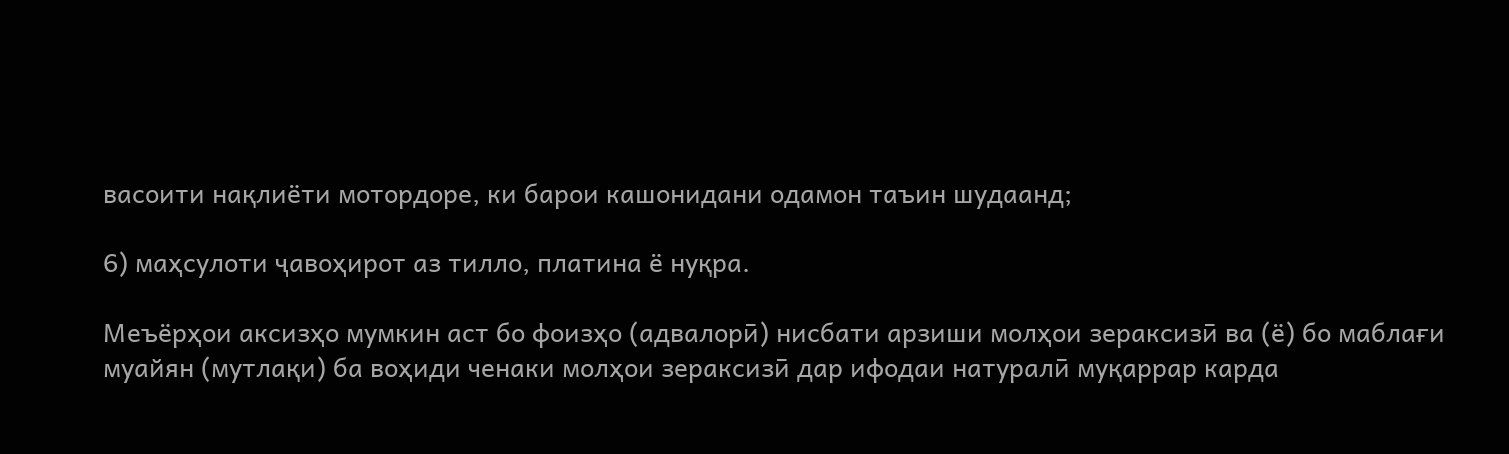васоити нақлиёти мотордоре, ки барои кашонидани одамон таъин шудаанд;

6) маҳсулоти ҷавоҳирот аз тилло, платина ё нуқра.

Меъёрҳои аксизҳо мумкин аст бо фоизҳо (адвалорӣ) нисбати арзиши молҳои зераксизӣ ва (ё) бо маблағи муайян (мутлақи) ба воҳиди ченаки молҳои зераксизӣ дар ифодаи натуралӣ муқаррар карда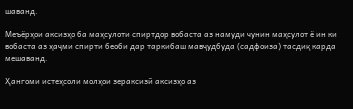шаванд.

Меъёрҳои аксизҳо ба маҳсулоти спиртдор вобаста аз намуди чунин маҳсулот ё ин ки вобаста аз ҳаҷми спирти беоби дар таркибаш мавҷудбуда (садфоиза) тасдиқ карда мешаванд.

Ҳангоми истеҳсоли молҳои зераксизӣ аксизҳо аз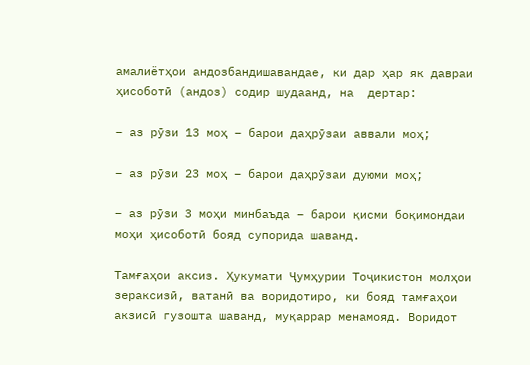амалиётҳои андозбандишавандае, ки дар ҳар як давраи ҳисоботӣ (андоз) содир шудаанд, на  дертар:

– аз рӯзи 13 моҳ – барои даҳрӯзаи аввали моҳ;

– аз рӯзи 23 моҳ – барои даҳрӯзаи дуюми моҳ;

– аз рӯзи 3 моҳи минбаъда – барои қисми боқимондаи моҳи ҳисоботӣ бояд супорида шаванд.

Тамғаҳои аксиз. Ҳукумати Ҷумҳурии Тоҷикистон молҳои зераксизӣ, ватанӣ ва воридотиро, ки бояд тамғаҳои акзисӣ гузошта шаванд, муқаррар менамояд. Воридот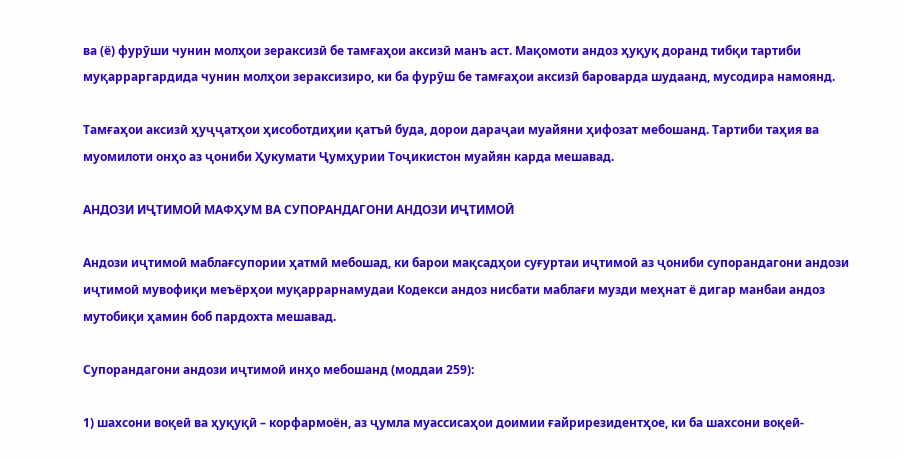ва (ё) фурӯши чунин молҳои зераксизӣ бе тамғаҳои аксизӣ манъ аст. Мақомоти андоз ҳуқуқ доранд тибқи тартиби муқарраргардида чунин молҳои зераксизиро, ки ба фурӯш бе тамғаҳои аксизӣ бароварда шудаанд, мусодира намоянд.

Тамғаҳои аксизӣ ҳуҷҷатҳои ҳисоботдиҳии қатъӣ буда, дорои дараҷаи муайяни ҳифозат мебошанд. Тартиби таҳия ва муомилоти онҳо аз ҷониби Ҳукумати Ҷумҳурии Тоҷикистон муайян карда мешавад.

АНДОЗИ ИҶТИМОӢ МАФҲУМ ВА СУПОРАНДАГОНИ АНДОЗИ ИҶТИМОӢ

Андози иҷтимоӣ маблағсупории ҳатмӣ мебошад, ки барои мақсадҳои суғуртаи иҷтимоӣ аз ҷониби супорандагони андози иҷтимоӣ мувофиқи меъёрҳои муқаррарнамудаи Кодекси андоз нисбати маблағи музди меҳнат ё дигар манбаи андоз мутобиқи ҳамин боб пардохта мешавад.

Супорандагони андози иҷтимоӣ инҳо мебошанд (моддаи 259):

1) шахсони воқеӣ ва ҳуқуқӣ – корфармоён, аз ҷумла муассисаҳои доимии ғайрирезидентҳое, ки ба шахсони воқеӣ-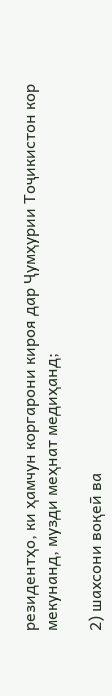резидентҳо, ки ҳамчун коргарони кироя дар Ҷумҳурии Тоҷикистон кор мекунанд, музди меҳнат медиҳанд;

2) шахсони воқеӣ ва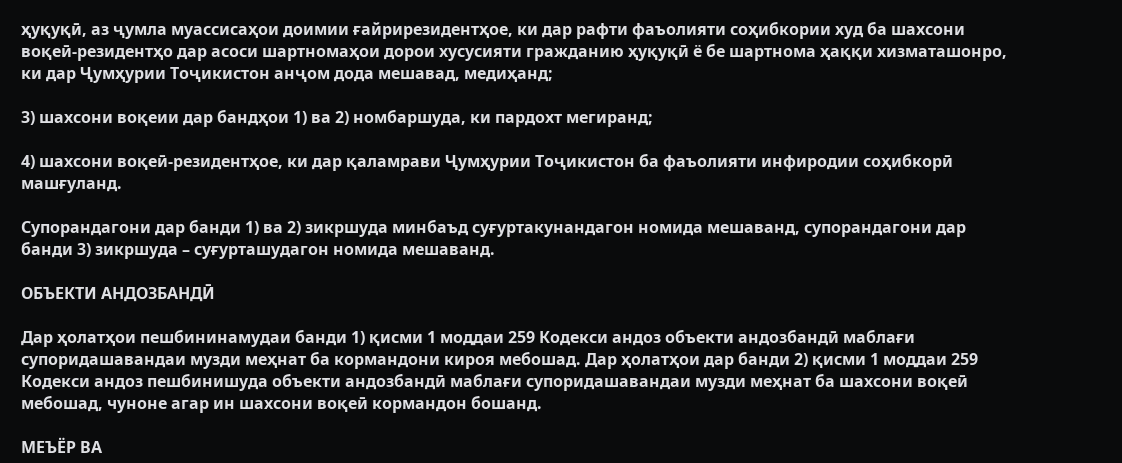ҳуқуқӣ, аз ҷумла муассисаҳои доимии ғайрирезидентҳое, ки дар рафти фаъолияти соҳибкории худ ба шахсони воқеӣ-резидентҳо дар асоси шартномаҳои дорои хусусияти гражданию ҳуқуқӣ ё бе шартнома ҳаққи хизматашонро, ки дар Ҷумҳурии Тоҷикистон анҷом дода мешавад, медиҳанд;

3) шахсони воқеии дар бандҳои 1) ва 2) номбаршуда, ки пардохт мегиранд;

4) шахсони воқеӣ-резидентҳое, ки дар қаламрави Ҷумҳурии Тоҷикистон ба фаъолияти инфиродии соҳибкорӣ машғуланд.

Супорандагони дар банди 1) ва 2) зикршуда минбаъд суғуртакунандагон номида мешаванд, супорандагони дар банди 3) зикршуда – суғурташудагон номида мешаванд.

ОБЪЕКТИ АНДОЗБАНДӢ

Дар ҳолатҳои пешбининамудаи банди 1) қисми 1 моддаи 259 Кодекси андоз объекти андозбандӣ маблағи супоридашавандаи музди меҳнат ба кормандони кироя мебошад. Дар ҳолатҳои дар банди 2) қисми 1 моддаи 259 Кодекси андоз пешбинишуда объекти андозбандӣ маблағи супоридашавандаи музди меҳнат ба шахсони воқеӣ мебошад, чуноне агар ин шахсони воқеӣ кормандон бошанд.

МЕЪЁР ВА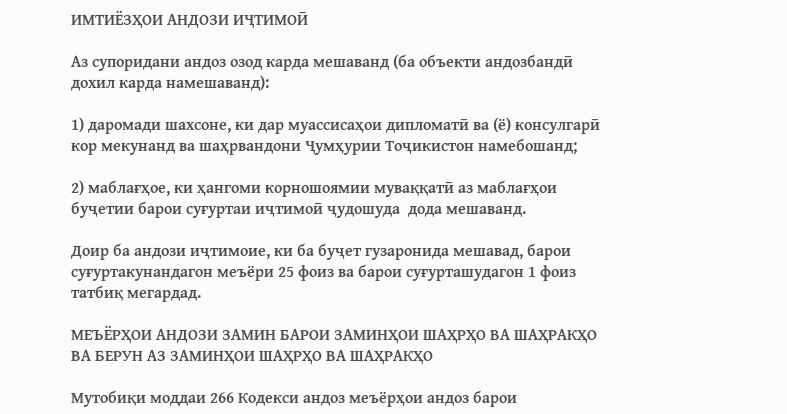ИМТИЁЗҲОИ АНДОЗИ ИҶТИМОӢ

Аз супоридани андоз озод карда мешаванд (ба объекти андозбандӣ дохил карда намешаванд):

1) даромади шахсоне, ки дар муассисаҳои дипломатӣ ва (ё) консулгарӣ кор мекунанд ва шаҳрвандони Ҷумҳурии Тоҷикистон намебошанд;

2) маблағҳое, ки ҳангоми корношоямии муваққатӣ аз маблағҳои буҷетии барои суғуртаи иҷтимоӣ ҷудошуда  дода мешаванд.

Доир ба андози иҷтимоие, ки ба буҷет гузаронида мешавад, барои суғуртакунандагон меъёри 25 фоиз ва барои суғурташудагон 1 фоиз татбиқ мегардад.

МЕЪЁРҲОИ АНДОЗИ ЗАМИН БАРОИ ЗАМИНҲОИ ШАҲРҲО ВА ШАҲРАКҲО ВА БЕРУН АЗ ЗАМИНҲОИ ШАҲРҲО ВА ШАҲРАКҲО

Мутобиқи моддаи 266 Кодекси андоз меъёрҳои андоз барои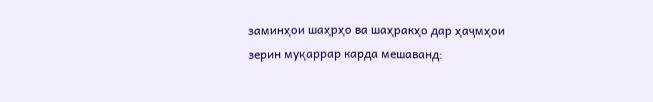заминҳои шаҳрҳо ва шаҳракҳо дар ҳаҷмҳои зерин муқаррар карда мешаванд: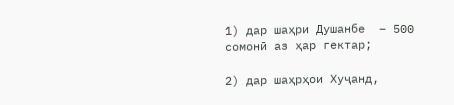1) дар шаҳри Душанбе  – 500 сомонӣ аз ҳар гектар;

2) дар шаҳрҳои Хуҷанд,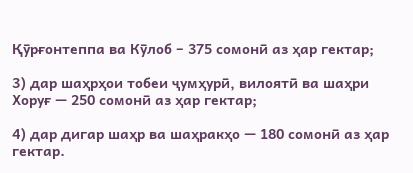Қӯрғонтеппа ва Кӯлоб – 375 сомонӣ аз ҳар гектар;

3) дар шаҳрҳои тобеи ҷумҳурӣ, вилоятӣ ва шаҳри Хоруғ — 250 сомонӣ аз ҳар гектар;

4) дар дигар шаҳр ва шаҳракҳо — 180 сомонӣ аз ҳар гектар.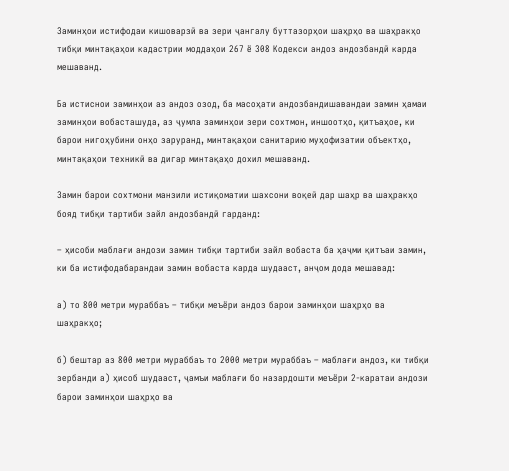Заминҳои истифодаи кишоварзӣ ва зери ҷангалу буттазорҳои шаҳрҳо ва шаҳракҳо тибқи минтақаҳои кадастрии моддаҳои 267 ё 308 Кодекси андоз андозбандӣ карда мешаванд.

Ба истиснои заминҳои аз андоз озод, ба масоҳати андозбандишавандаи замин ҳамаи заминҳои вобасташуда, аз ҷумла заминҳои зери сохтмон, иншоотҳо, қитъаҳое, ки барои нигоҳубини онҳо заруранд, минтақаҳои санитарию муҳофизатии объектҳо, минтақаҳои техникӣ ва дигар минтақаҳо дохил мешаванд.

Замин барои сохтмони манзили истиқоматии шахсони воқеӣ дар шаҳр ва шаҳракҳо бояд тибқи тартиби зайл андозбандӣ гарданд:

– ҳисоби маблағи андози замин тибқи тартиби зайл вобаста ба ҳаҷми қитъаи замин, ки ба истифодабарандаи замин вобаста карда шудааст, анҷом дода мешавад:

а) то 800 метри мураббаъ – тибқи меъёри андоз барои заминҳои шаҳрҳо ва шаҳракҳо;

б) бештар аз 800 метри мураббаъ то 2000 метри мураббаъ – маблағи андоз, ки тибқи зербанди а) ҳисоб шудааст, ҷамъи маблағи бо назардошти меъёри 2-каратаи андози барои заминҳои шаҳрҳо ва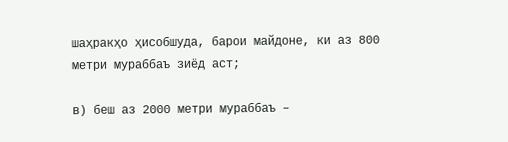шаҳракҳо ҳисобшуда, барои майдоне, ки аз 800 метри мураббаъ зиёд аст;

в) беш аз 2000 метри мураббаъ –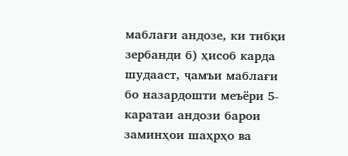маблағи андозе, ки тибқи зербанди б) ҳисоб карда шудааст, ҷамъи маблағи бо назардошти меъёри 5-каратаи андози барои заминҳои шаҳрҳо ва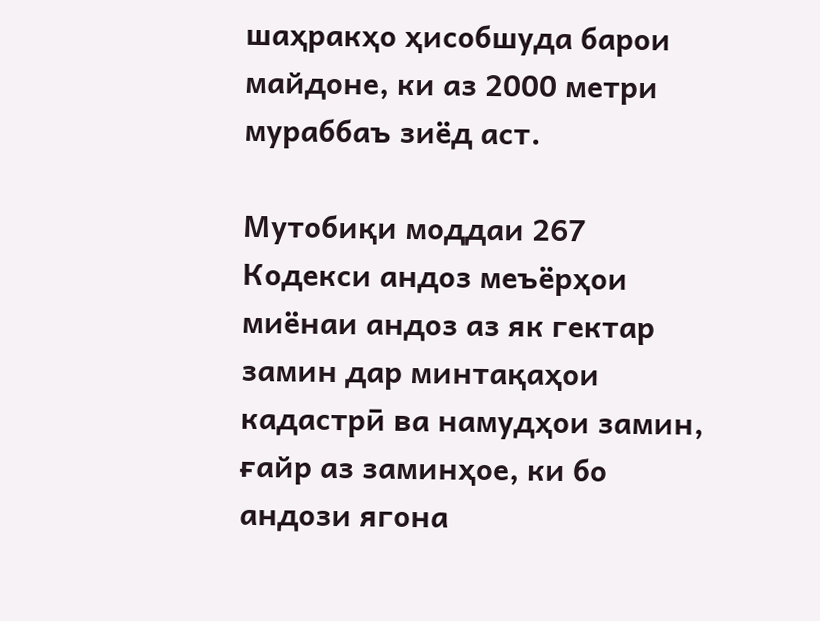шаҳракҳо ҳисобшуда барои майдоне, ки аз 2000 метри мураббаъ зиёд аст.

Мутобиқи моддаи 267 Кодекси андоз меъёрҳои миёнаи андоз аз як гектар замин дар минтақаҳои  кадастрӣ ва намудҳои замин, ғайр аз заминҳое, ки бо андози ягона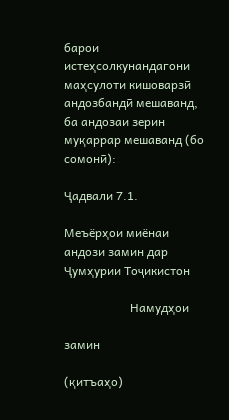барои истеҳсолкунандагони маҳсулоти кишоварзӣ андозбандӣ мешаванд, ба андозаи зерин муқаррар мешаванд (бо сомонӣ):

Ҷадвали 7.1.

Меъёрҳои миёнаи андози замин дар Ҷумҳурии Тоҷикистон

                      Намудҳои

замин

(қитъаҳо)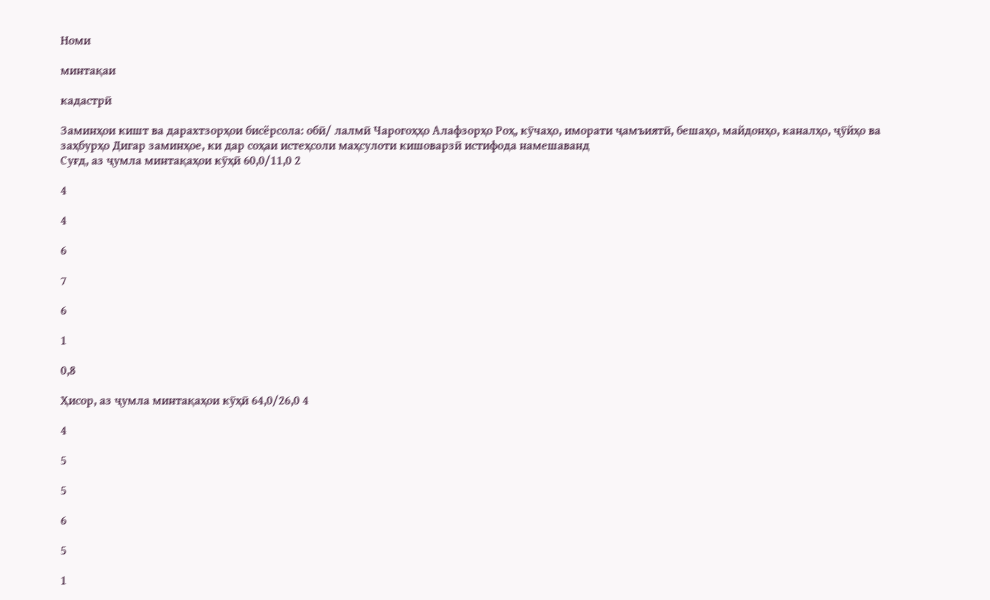Номи

минтақаи

кадастрӣ

Заминҳои кишт ва дарахтзорҳои бисёрсола: обӣ/ лалмӣ Чарогоҳҳо Алафзорҳо Роҳ, кӯчаҳо, иморати ҷамъиятӣ, бешаҳо, майдонҳо, каналҳо, ҷӯйҳо ва заҳбурҳо Дигар заминҳое, ки дар соҳаи истеҳсоли маҳсулоти кишоварзӣ истифода намешаванд
Суғд, аз ҷумла минтақаҳои кӯҳӣ 60,0/11,0 2

4

4

6

7

6

1

0,8

Ҳисор, аз ҷумла минтақаҳои кӯҳӣ 64,0/26,0 4

4

5

5

6

5

1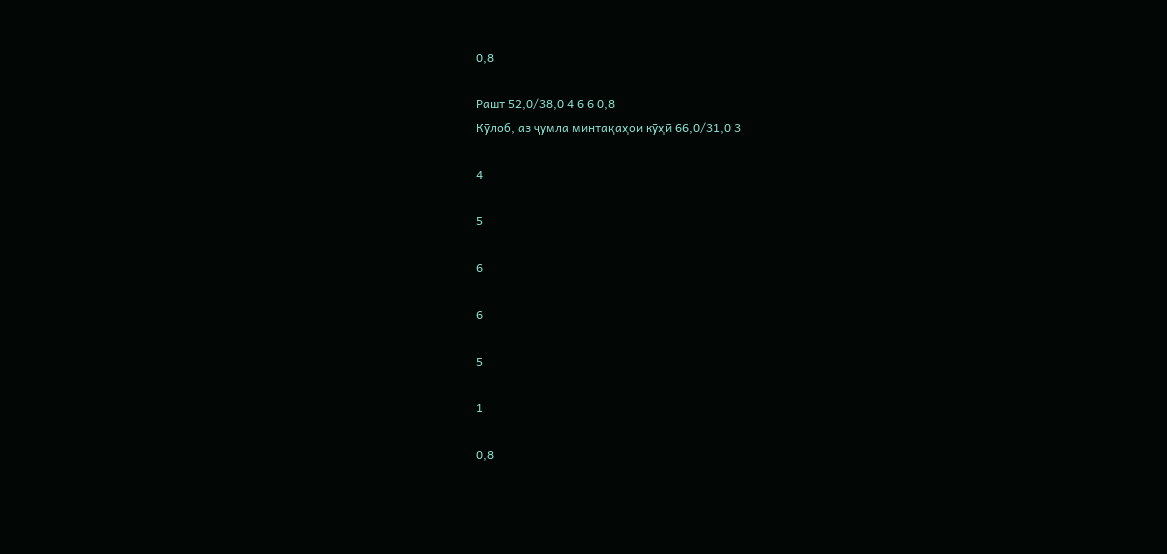0,8

Рашт 52,0/38,0 4 6 6 0,8
Кӯлоб, аз ҷумла минтақаҳои кӯҳӣ 66,0/31,0 3

4

5

6

6

5

1

0,8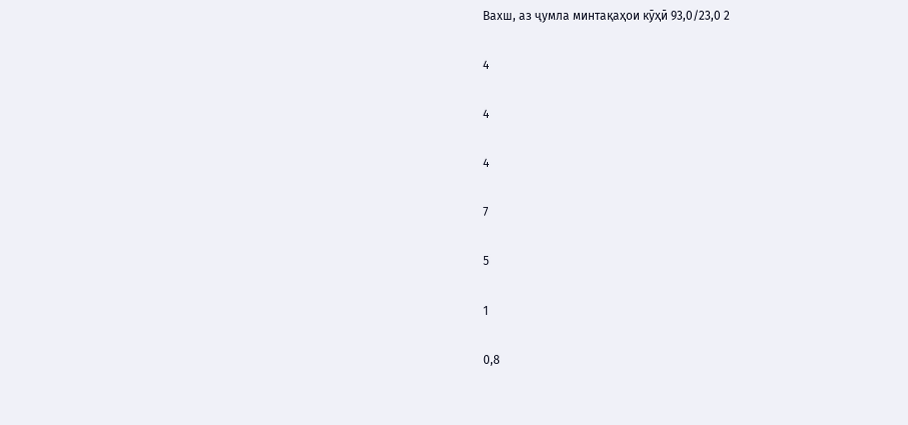Вахш, аз ҷумла минтақаҳои кӯҳӣ 93,0/23,0 2

4

4

4

7

5

1

0,8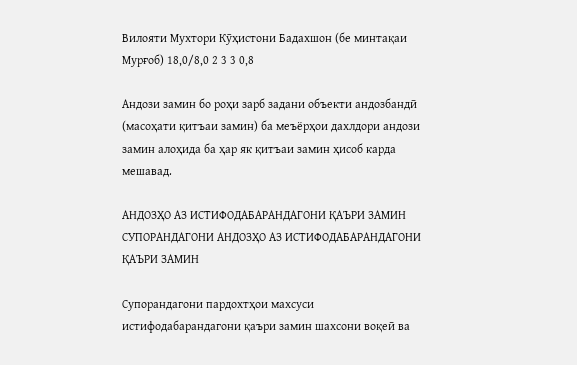Вилояти Мухтори Кӯҳистони Бадахшон (бе минтақаи Мурғоб) 18,0/8,0 2 3 3 0,8

Андози замин бо роҳи зарб задани объекти андозбандӣ (масоҳати қитъаи замин) ба меъёрҳои дахлдори андози замин алоҳида ба ҳар як қитъаи замин ҳисоб карда мешавад.

АНДОЗҲО АЗ ИСТИФОДАБАРАНДАГОНИ ҚАЪРИ ЗАМИН СУПОРАНДАГОНИ АНДОЗҲО АЗ ИСТИФОДАБАРАНДАГОНИ ҚАЪРИ ЗАМИН

Супорандагони пардохтҳои махсуси истифодабарандагони қаъри замин шахсони воқеӣ ва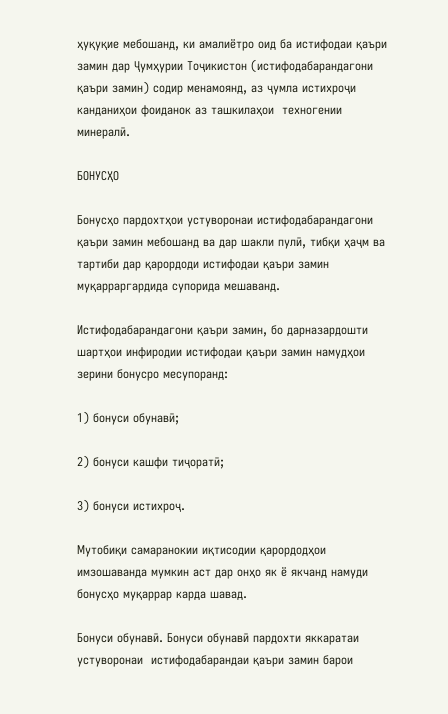ҳуқуқие мебошанд, ки амалиётро оид ба истифодаи қаъри замин дар Ҷумҳурии Тоҷикистон (истифодабарандагони қаъри замин) содир менамоянд, аз ҷумла истихроҷи канданиҳои фоиданок аз ташкилаҳои  техногении минералӣ.

БОНУСҲО

Бонусҳо пардохтҳои устуворонаи истифодабарандагони қаъри замин мебошанд ва дар шакли пулӣ, тибқи ҳаҷм ва тартиби дар қарордоди истифодаи қаъри замин муқарраргардида супорида мешаванд.

Истифодабарандагони қаъри замин, бо дарназардошти шартҳои инфиродии истифодаи қаъри замин намудҳои зерини бонусро месупоранд:

1) бонуси обунавӣ;

2) бонуси кашфи тиҷоратӣ;

3) бонуси истихроҷ.

Мутобиқи самаранокии иқтисодии қарордодҳои имзошаванда мумкин аст дар онҳо як ё якчанд намуди бонусҳо муқаррар карда шавад.

Бонуси обунавӣ. Бонуси обунавӣ пардохти яккаратаи устуворонаи  истифодабарандаи қаъри замин барои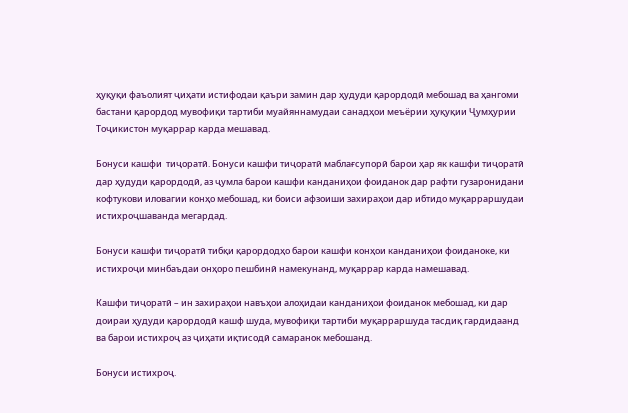ҳуқуқи фаъолият ҷиҳати истифодаи қаъри замин дар ҳудуди қарордодӣ мебошад ва ҳангоми бастани қарордод мувофиқи тартиби муайяннамудаи санадҳои меъёрии ҳуқуқии Ҷумҳурии Тоҷикистон муқаррар карда мешавад.

Бонуси кашфи  тиҷоратӣ. Бонуси кашфи тиҷоратӣ маблағсупорӣ барои ҳар як кашфи тиҷоратӣ дар ҳудуди қарордодӣ, аз ҷумла барои кашфи канданиҳои фоиданок дар рафти гузаронидани кофтукови иловагии конҳо мебошад, ки боиси афзоиши захираҳои дар ибтидо муқарраршудаи истихроҷшаванда мегардад.

Бонуси кашфи тиҷоратӣ тибқи қарордодҳо барои кашфи конҳои канданиҳои фоиданоке, ки истихроҷи минбаъдаи онҳоро пешбинӣ намекунанд, муқаррар карда намешавад.

Кашфи тиҷоратӣ – ин захираҳои навъҳои алоҳидаи канданиҳои фоиданок мебошад, ки дар доираи ҳудуди қарордодӣ кашф шуда, мувофиқи тартиби муқарраршуда тасдиқ гардидаанд ва барои истихроҷ аз ҷиҳати иқтисодӣ самаранок мебошанд.

Бонуси истихроҷ.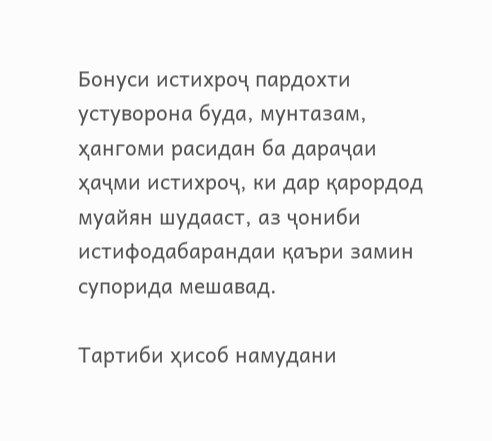Бонуси истихроҷ пардохти устуворона буда, мунтазам, ҳангоми расидан ба дараҷаи ҳаҷми истихроҷ, ки дар қарордод муайян шудааст, аз ҷониби истифодабарандаи қаъри замин супорида мешавад.

Тартиби ҳисоб намудани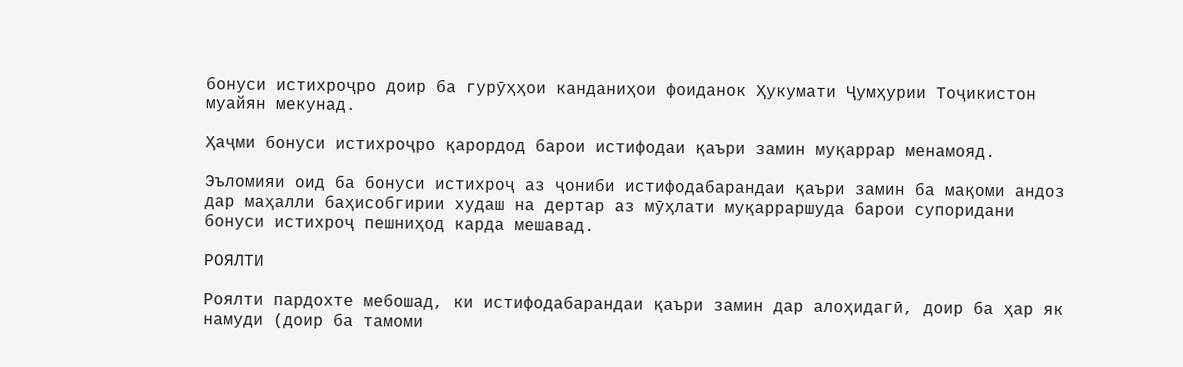бонуси истихроҷро доир ба гурӯҳҳои канданиҳои фоиданок Ҳукумати Ҷумҳурии Тоҷикистон муайян мекунад.

Ҳаҷми бонуси истихроҷро қарордод барои истифодаи қаъри замин муқаррар менамояд.

Эъломияи оид ба бонуси истихроҷ аз ҷониби истифодабарандаи қаъри замин ба мақоми андоз дар маҳалли баҳисобгирии худаш на дертар аз мӯҳлати муқарраршуда барои супоридани бонуси истихроҷ пешниҳод карда мешавад.

РОЯЛТИ

Роялти пардохте мебошад, ки истифодабарандаи қаъри замин дар алоҳидагӣ, доир ба ҳар як намуди (доир ба тамоми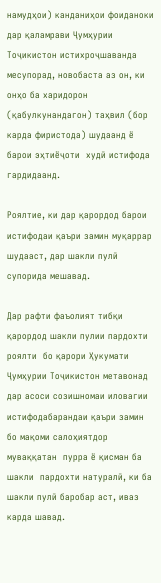намудҳои) канданиҳои фоиданоки дар қаламрави Ҷумҳурии Тоҷикистон истихроҷшаванда месупорад, новобаста аз он, ки онҳо ба харидорон (қабулкунандагон) таҳвил (бор карда фиристода) шудаанд ё барои эҳтиёҷоти  худӣ истифода гардидаанд.

Роялтие, ки дар қарордод барои истифодаи қаъри замин муқаррар шудааст, дар шакли пулӣ супорида мешавад.

Дар рафти фаъолият тибқи қарордод шакли пулии пардохти роялти  бо қарори Ҳукумати Ҷумҳурии Тоҷикистон метавонад дар асоси созишномаи иловагии истифодабарандаи қаъри замин бо мақоми салоҳиятдор муваққатан  пурра ё қисман ба шакли  пардохти натуралӣ, ки ба шакли пулӣ баробар аст, иваз карда шавад.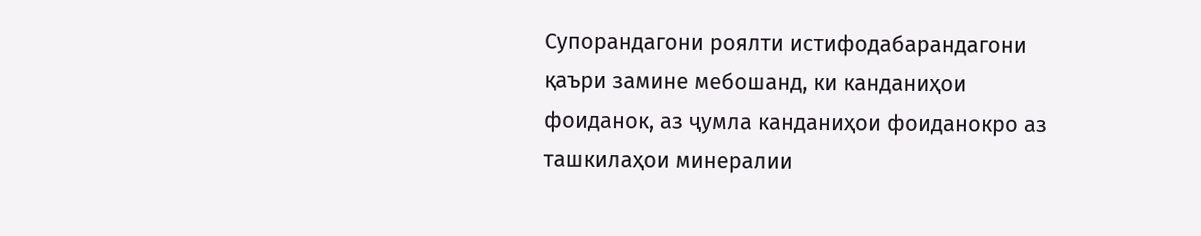Супорандагони роялти истифодабарандагони қаъри замине мебошанд, ки канданиҳои фоиданок, аз ҷумла канданиҳои фоиданокро аз ташкилаҳои минералии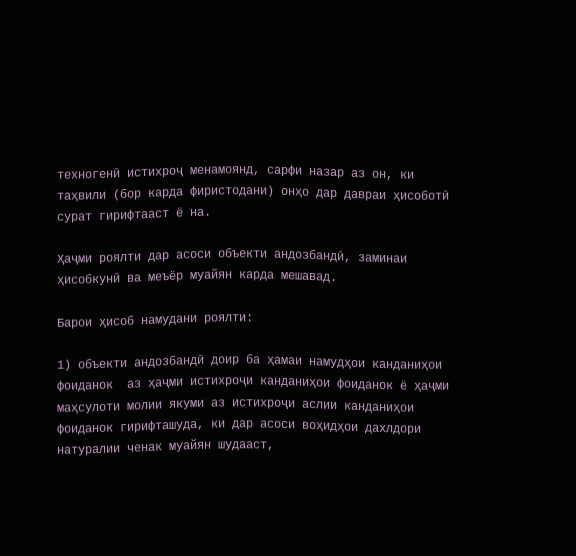техногенӣ истихроҷ менамоянд, сарфи назар аз он, ки таҳвили (бор карда фиристодани) онҳо дар давраи ҳисоботӣ  сурат гирифтааст ё на.

Ҳаҷми роялти дар асоси объекти андозбандӣ, заминаи ҳисобкунӣ ва меъёр муайян карда мешавад.

Барои ҳисоб намудани роялти:

1) объекти андозбандӣ доир ба ҳамаи намудҳои канданиҳои фоиданок  аз ҳаҷми истихроҷи канданиҳои фоиданок ё ҳаҷми маҳсулоти молии якуми аз истихроҷи аслии канданиҳои фоиданок гирифташуда, ки дар асоси воҳидҳои дахлдори натуралии ченак муайян шудааст,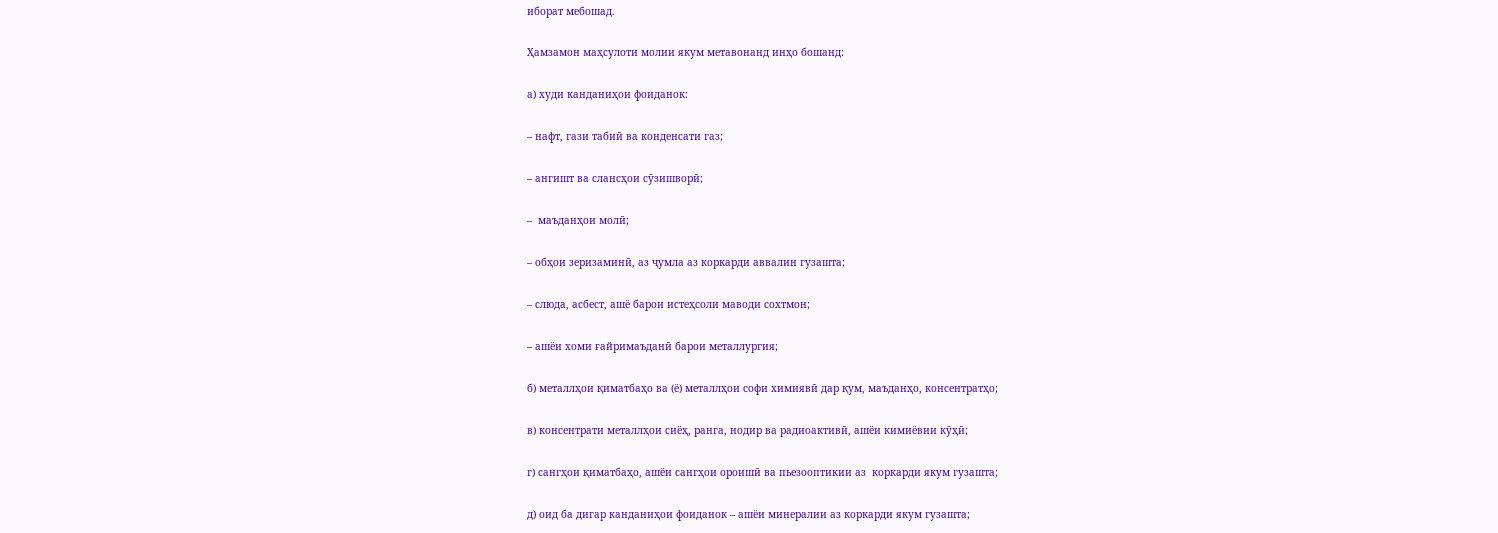иборат мебошад.

Ҳамзамон маҳсулоти молии якум метавонанд инҳо бошанд:

а) худи канданиҳои фоиданок:

– нафт, гази табиӣ ва конденсати газ;

– ангишт ва слансҳои сӯзишворӣ;

–  маъданҳои молӣ;

– обҳои зеризаминӣ, аз ҷумла аз коркарди аввалин гузашта;

– слюда, асбест, ашё барои истеҳсоли маводи сохтмон;

– ашёи хоми ғайримаъданӣ барои металлургия;

б) металлҳои қиматбаҳо ва (ё) металлҳои софи химиявӣ дар қум, маъданҳо, консентратҳо;

в) консентрати металлҳои сиёҳ, ранга, нодир ва радиоактивӣ, ашёи кимиёвии кӯҳӣ;

г) сангҳои қиматбаҳо, ашёи сангҳои ороишӣ ва пьезооптикии аз  коркарди якум гузашта;

д) оид ба дигар канданиҳои фоиданок – ашёи минералии аз коркарди якум гузашта;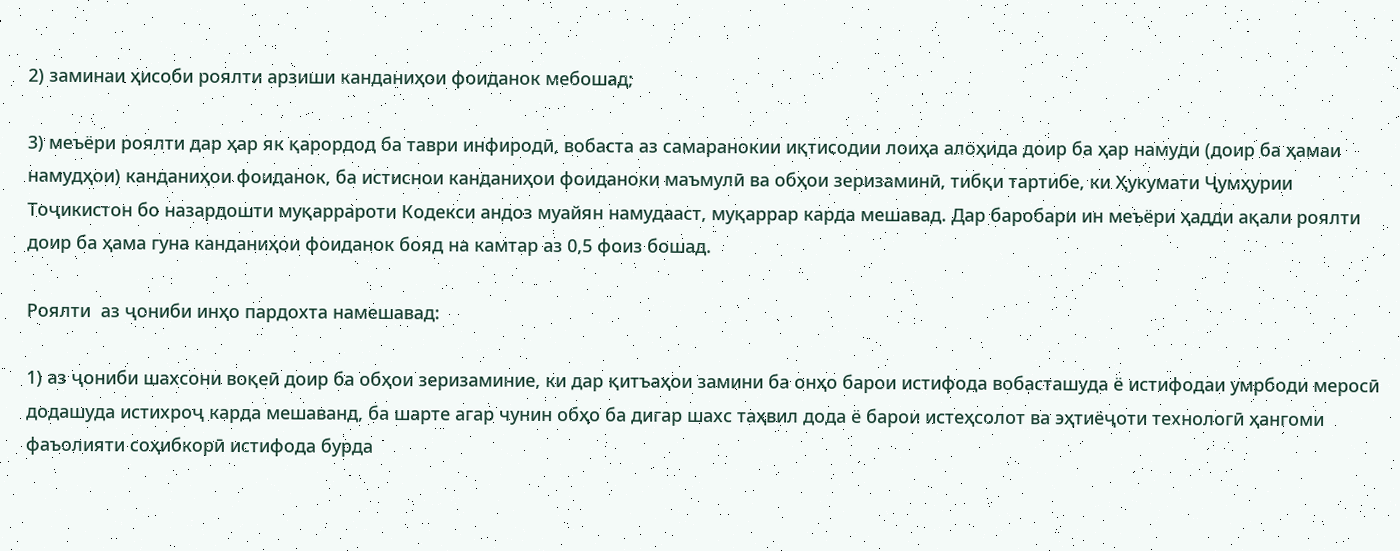2) заминаи ҳисоби роялти арзиши канданиҳои фоиданок мебошад;

3) меъёри роялти дар ҳар як қарордод ба таври инфиродӣ, вобаста аз самаранокии иқтисодии лоиҳа алоҳида доир ба ҳар намуди (доир ба ҳамаи намудҳои) канданиҳои фоиданок, ба истиснои канданиҳои фоиданоки маъмулӣ ва обҳои зеризаминӣ, тибқи тартибе, ки Ҳукумати Ҷумҳурии Тоҷикистон бо назардошти муқаррароти Кодекси андоз муайян намудааст, муқаррар карда мешавад. Дар баробари ин меъёри ҳадди ақали роялти доир ба ҳама гуна канданиҳои фоиданок бояд на камтар аз 0,5 фоиз бошад.

Роялти  аз ҷониби инҳо пардохта намешавад:

1) аз ҷониби шахсони воқеӣ доир ба обҳои зеризаминие, ки дар қитъаҳои замини ба онҳо барои истифода вобасташуда ё истифодаи умрбоди меросӣ додашуда истихроҷ карда мешаванд, ба шарте агар чунин обҳо ба дигар шахс таҳвил дода ё барои истеҳсолот ва эҳтиёҷоти технологӣ ҳангоми фаъолияти соҳибкорӣ истифода бурда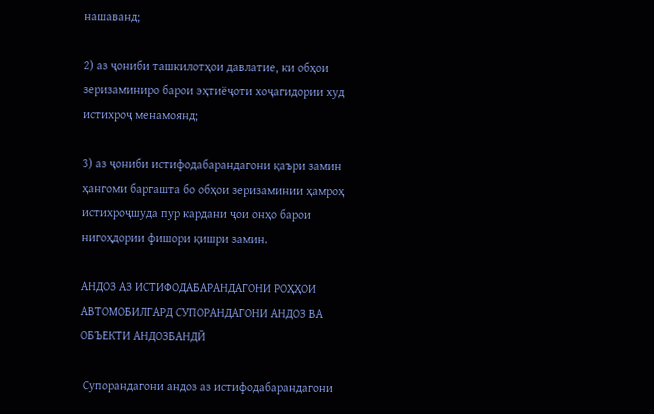нашаванд;

2) аз ҷониби ташкилотҳои давлатие, ки обҳои зеризаминиро барои эҳтиёҷоти хоҷагидории худ истихроҷ менамоянд;

3) аз ҷониби истифодабарандагони қаъри замин ҳангоми баргашта бо обҳои зеризаминии ҳамроҳ истихроҷшуда пур кардани ҷои онҳо барои нигоҳдории фишори қишри замин.

АНДОЗ АЗ ИСТИФОДАБАРАНДАГОНИ РОҲҲОИ АВТОМОБИЛГАРД СУПОРАНДАГОНИ АНДОЗ ВА ОБЪЕКТИ АНДОЗБАНДӢ

 Супорандагони андоз аз истифодабарандагони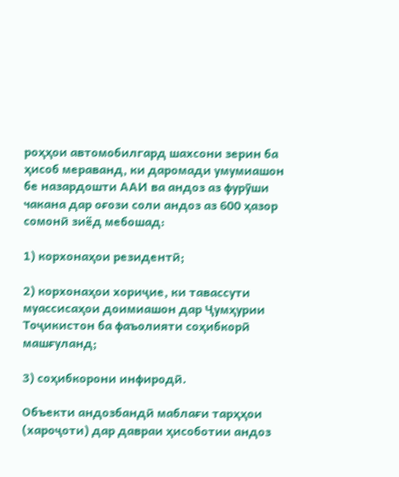роҳҳои автомобилгард шахсони зерин ба ҳисоб мераванд, ки даромади умумиашон бе назардошти ААИ ва андоз аз фурӯши чакана дар оғози соли андоз аз 600 ҳазор сомонӣ зиёд мебошад:

1) корхонаҳои резидентӣ;

2) корхонаҳои хориҷие, ки тавассути муассисаҳои доимиашон дар Ҷумҳурии Тоҷикистон ба фаъолияти соҳибкорӣ машғуланд;

3) соҳибкорони инфиродӣ.

Объекти андозбандӣ маблағи тарҳҳои (хароҷоти) дар давраи ҳисоботии андоз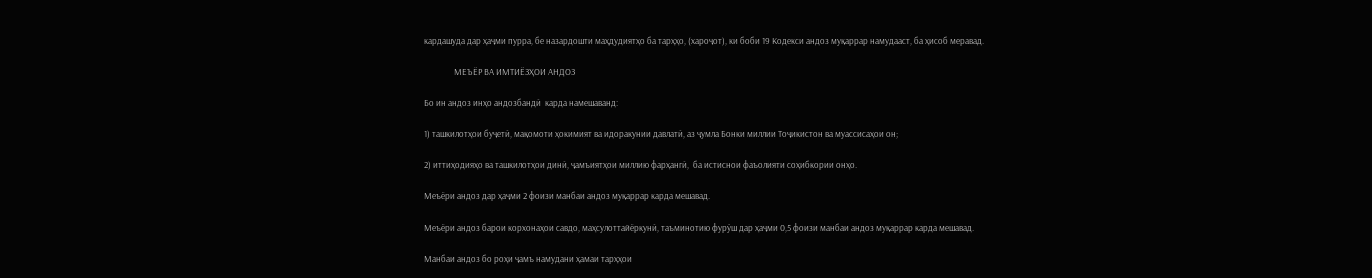кардашуда дар ҳаҷми пурра, бе назардошти маҳдудиятҳо ба тарҳҳо, (хароҷот), ки боби 19 Кодекси андоз муқаррар намудааст, ба ҳисоб меравад.

               МЕЪЁР ВА ИМТИЁЗҲОИ АНДОЗ

Бо ин андоз инҳо андозбандӣ  карда намешаванд:

1) ташкилотҳои буҷетӣ, мақомоти ҳокимият ва идоракунии давлатӣ, аз ҷумла Бонки миллии Тоҷикистон ва муассисаҳои он;

2) иттиҳодияҳо ва ташкилотҳои динӣ, ҷамъиятҳои миллию фарҳангӣ,  ба истиснои фаъолияти соҳибкории онҳо.

Меъёри андоз дар ҳаҷми 2 фоизи манбаи андоз муқаррар карда мешавад.

Меъёри андоз барои корхонаҳои савдо, маҳсулоттайёркунӣ, таъминотию фурӯш дар ҳаҷми 0,5 фоизи манбаи андоз муқаррар карда мешавад.

Манбаи андоз бо роҳи ҷамъ намудани ҳамаи тарҳҳои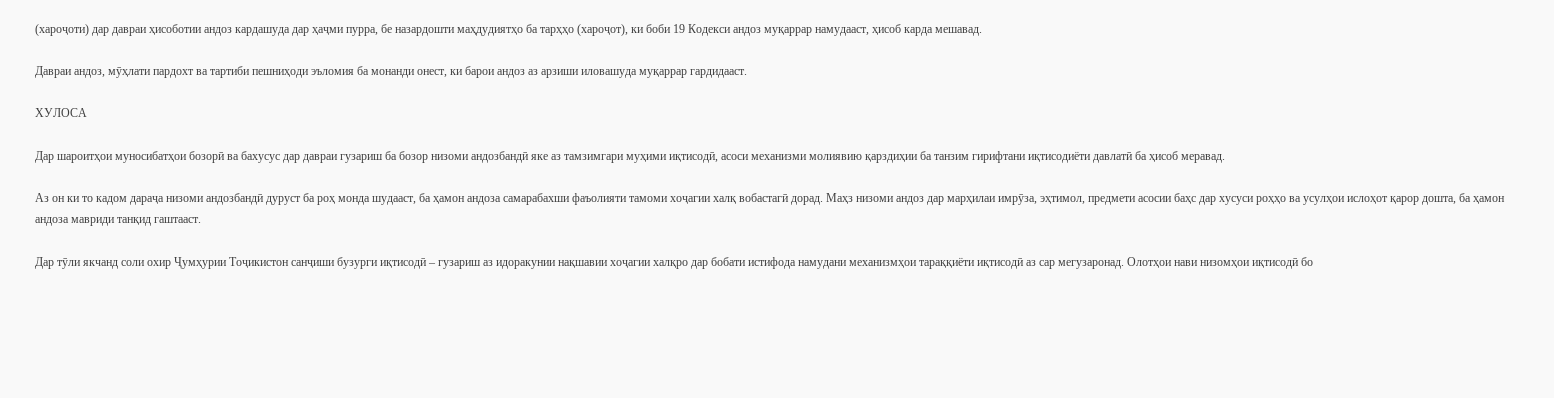(хароҷоти) дар давраи ҳисоботии андоз кардашуда дар ҳаҷми пурра, бе назардошти маҳдудиятҳо ба тарҳҳо (хароҷот), ки боби 19 Кодекси андоз муқаррар намудааст, ҳисоб карда мешавад.

Давраи андоз, мӯҳлати пардохт ва тартиби пешниҳоди эъломия ба монанди онест, ки барои андоз аз арзиши иловашуда муқаррар гардидааст.

ХУЛОСА

Дар шароитҳои муносибатҳои бозорӣ ва бахусус дар давраи гузариш ба бозор низоми андозбандӣ яке аз тамзимгари муҳими иқтисодӣ, асоси механизми молиявию қарздиҳии ба танзим гирифтани иқтисодиёти давлатӣ ба ҳисоб меравад.

Аз он ки то кадом дараҷа низоми андозбандӣ дуруст ба роҳ монда шудааст, ба ҳамон андоза самарабахши фаъолияти тамоми хоҷагии халқ вобастагӣ дорад. Маҳз низоми андоз дар марҳилаи имрӯза, эҳтимол, предмети асосии баҳс дар хусуси роҳҳо ва усулҳои ислоҳот қарор дошта, ба ҳамон андоза мавриди танқид гаштааст.

Дар тӯли якчанд соли охир Ҷумҳурии Тоҷикистон санҷиши бузурги иқтисодӣ – гузариш аз идоракунии нақшавии хоҷагии халқро дар бобати истифода намудани механизмҳои тараққиёти иқтисодӣ аз сар мегузаронад. Олотҳои нави низомҳои иқтисодӣ бо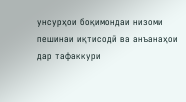унсурҳои боқимондаи низоми пешинаи иқтисодӣ ва анъанаҳои дар тафаккури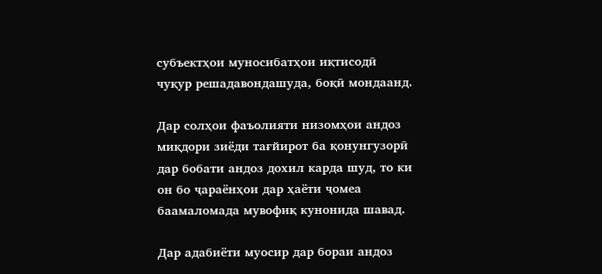субъектҳои муносибатҳои иқтисодӣ чуқур решадавондашуда, боқӣ мондаанд.

Дар солҳои фаъолияти низомҳои андоз миқдори зиёди тағйирот ба қонунгузорӣ дар бобати андоз дохил карда шуд, то ки он бо ҷараёнҳои дар ҳаёти ҷомеа баамаломада мувофиқ кунонида шавад.

Дар адабиёти муосир дар бораи андоз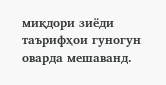миқдори зиёди таърифҳои гуногун оварда мешаванд.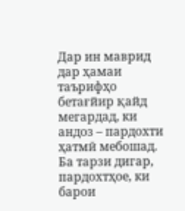Дар ин маврид дар ҳамаи таърифҳо бетағйир қайд мегардад, ки андоз – пардохти ҳатмӣ мебошад. Ба тарзи дигар, пардохтҳое, ки барои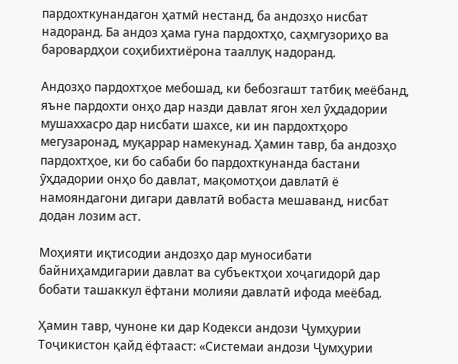пардохткунандагон ҳатмӣ нестанд, ба андозҳо нисбат надоранд. Ба андоз ҳама гуна пардохтҳо, саҳмгузориҳо ва баровардҳои соҳибихтиёрона тааллуқ надоранд.

Андозҳо пардохтҳое мебошад, ки бебозгашт татбиқ меёбанд, яъне пардохти онҳо дар назди давлат ягон хел ӯҳдадории мушаххасро дар нисбати шахсе, ки ин пардохтҳоро мегузаронад, муқаррар намекунад. Ҳамин тавр, ба андозҳо пардохтҳое, ки бо сабаби бо пардохткунанда бастани ӯҳдадории онҳо бо давлат, мақомотҳои давлатӣ ё намояндагони дигари давлатӣ вобаста мешаванд, нисбат додан лозим аст.

Моҳияти иқтисодии андозҳо дар муносибати байниҳамдигарии давлат ва субъектҳои хоҷагидорӣ дар бобати ташаккул ёфтани молияи давлатӣ ифода меёбад.

Ҳамин тавр, чуноне ки дар Кодекси андози Ҷумҳурии Тоҷикистон қайд ёфтааст: «Системаи андози Ҷумҳурии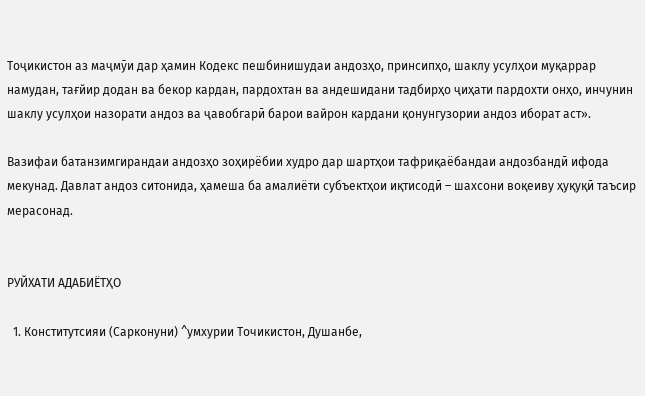Тоҷикистон аз маҷмӯи дар ҳамин Кодекс пешбинишудаи андозҳо, принсипҳо, шаклу усулҳои муқаррар намудан, тағйир додан ва бекор кардан, пардохтан ва андешидани тадбирҳо ҷиҳати пардохти онҳо, инчунин шаклу усулҳои назорати андоз ва ҷавобгарӣ барои вайрон кардани қонунгузории андоз иборат аст».

Вазифаи батанзимгирандаи андозҳо зоҳирёбии худро дар шартҳои тафриқаёбандаи андозбандӣ ифода мекунад. Давлат андоз ситонида, ҳамеша ба амалиёти субъектҳои иқтисодӣ – шахсони воқеиву ҳуқуқӣ таъсир мерасонад.


РУЙХАТИ АДАБИЁТҲО

  1. Конститутсияи (Сарконуни) ^умхурии Точикистон, Душанбе,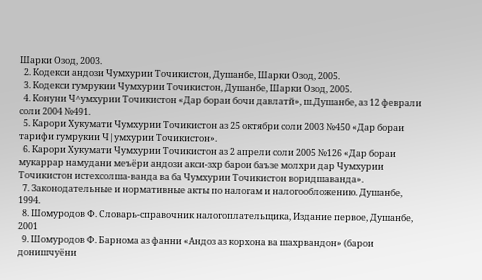Шарки Озод, 2003.
  2. Кодекси андози Чумхурии Точикистон, Душанбе, Шарки Озод, 2005.
  3. Кодекси гумрукии Чумхурии Точикистон, Душанбе, Шарки Озод, 2005.
  4. Конуни Ч^умхурии Точикистон «Дар бораи бочи давлатй», ш.Душанбе, аз 12 феврали соли 2004 №491.
  5. Карори Хукумати Чумхурии Точикистон аз 25 октябри соли 2003 №450 «Дар бораи тарифи гумрукии Ч|умхурии Точикистон».
  6. Карори Хукумати Чумхурии Точикистон аз 2 апрели соли 2005 №126 «Дар бораи мукаррар намудани меъёри андози акси-зхр барои баъзе молхри дар Чумхурии Точикистон истехсолша-ванда ва ба Чумхурии Точикистон воридшаванда».
  7. Законодательные и нормативные акты по налогам и налогообложению. Душанбе, 1994.
  8. Шомуродов Ф. Словарь-справочник налогоплательщика, Издание первое, Душанбе, 2001
  9. Шомуродов Ф. Барнома аз фанни «Андоз аз корхона ва шахрвандон» (барои донишчуёни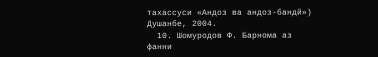тахассуси «Андоз ва андоз-бандй») Душанбе, 2004.
  10. Шомуродов Ф. Барнома аз фанни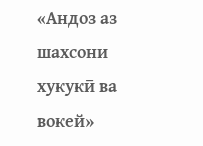«Андоз аз шахсони хукукӣ ва вокей»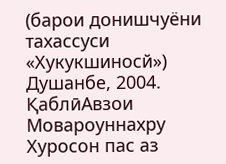(барои донишчуёни тахассуси «Хукукшиносй») Душанбе, 2004.
ҚаблӣАвзои Мовароуннахру Хуросон пас аз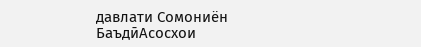давлати Сомониён
БаъдӣАсосхои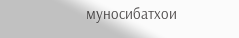муносибатхои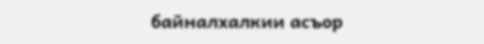байналхалкии асъор